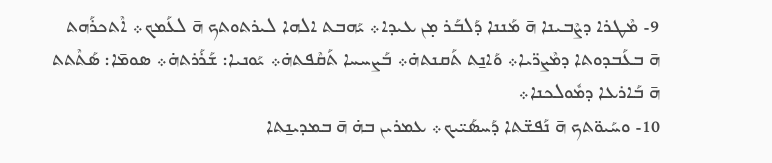9- ܡܶܛܪܐ ܕܨܶܒܝܢܐ ܗ̄ ܡܰܢܢܐ ܕܰܠܒܰܪ ܡ̣ܢ ܥܝܕܐ܀ ܝܰܗܒܬ ܐܠܗܐ ܠܝܪܬܘܬܟ ܗ̄ ܠܥܰܡܟ܀ ܐܶܬܟܪܰܗܬ ܗ̄ ܒܥܰܒܕܘܬܐ ܕܡܶܨܪ̈ܝܐ܀ ܘܰܐܢ̱ܬ ܬܰܩܢܬܗ̇܀ ܒܰܨܚܚܐ ܬܰܩܶܦܬܗ̇܀ ܝܰܘܢܝܐ: ܫܰܪܰܪܬܗ̇܀ ܣܘܡ̄ܐ: ܣܰܬܶܬܬ ܗ̄ ܒܰܐܪܥܐ ܕܡܽܘܠܟܢܐ܀
10- ܘܚܰܝܘ̈ܬܟ ܗ̄ ܢܰܦܫ̈ܬܐ ܕܰܚܣܰܝ̈ܝܟ܀ ܥܡܪܝܢ ܒܗ̇ ܗ̄ ܒܡܕܝܢ̱ܬܐ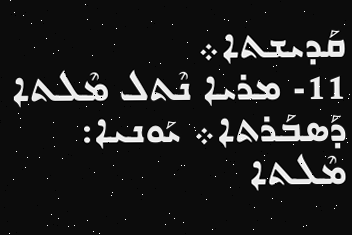ܩܰܕܝܫܬܐ܀
11- ܡܪܝܐ ܢܶܬܠ ܡܶܠܬܐ ܕܰܣܒܰܪܬܐ܀ ܝܰܘܢܝܐ: ܡܶܠܬܐ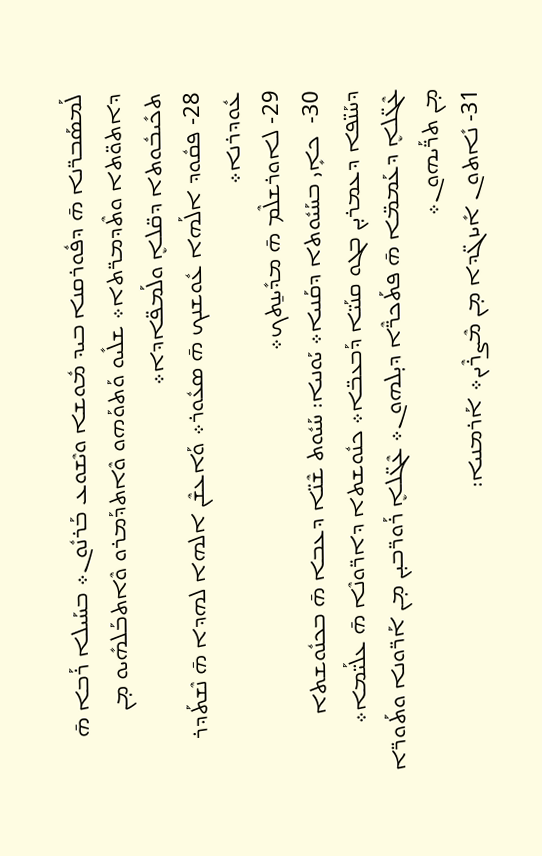ܠܰܡܣܰܒܪ̈ܢܐ ܗ̄ ܕܦܽܘܪܩܢܐ ܒܝܕ ܡܽܘܫܐ ܘܝܶܫܘܥ ܒܰܪܢܽܘܢ܀ ܒܚܰܝܠܐ ܪܰܒܐ ܗ̄ ܕܐܬܘ̈ܬܐ ܘܬܶܕܡܪ̈ܬܐ܀ ܫܠܺܝܘ ܘܰܬܘܰܗܘ ܘܶܐܬܕܰܡܪܘ ܘܶܐܬܒܰܠܗܺܝܘ ܡ̣ܢ ܬܟܺܝܒܽܘܬܐ ܕܩ̈ܠܐܷ ܘܠܰܡܦ̈ܐܕܐ܀
28- ܦܩܽܘܕ ܐܠܰܗܐ ܥܽܘܫܢܟ ܗ̄ ܣܥܽܘܪ܀ ܘܰܐܥܫܶܢ ܐܠܗܐ ܠܗܕܐ ܗ̄ ܢܶܫܬܰܕܪ ܥܽܘܕܪܢܐ܀
29- ܠܐܘܪܫܠܶܡ ܗ̄ ܡܕܺܝܢ̱ܬܟ܀
30-  ܟܐܻܝ ܒܚܰܝܽܘܬܐ ܕܩܰܢܝܐ܀ ܝܰܘܢܝܐ: ܚܰܝܽܘܬ ܫܶܢ̈ܐ ܕܥܒܐ ܗ̄ ܒܟܢܽܘܫܬܐ ܕܚܰܢ̈ܦܐ ܕܥܡܪܝ̣ܢ ܒܓܘ ܩܢܰܝ̈ܐ ܕܰܒܥܒ̈ܐ܀ ܟܢܽܘܫܬܐ ܕܐܪ̈ܘܢܶܐ ܗ̄ ܥܠܰܝ̈ܡܐ܀ ܥܶܓ̈ܠܐܷ ܕܥܰܡܡ̈ܐ ܗ̄ ܦܬܰܟܪ̈ܶܐ ܕܝ̣ܠܗܘܢ܀ ܥܶܓ̈ܠܐܷ ܪܰܘܪ̈ܒܝ̣ܢ ܡ̣ܢ ܐܰܪ̈ܘܢܐ ܘܬܰܘܪ̈ܐ ܡ̣ܢ ܬܪ̈ܰܝܗܘܢ܀
31- ܢܺܐܬܘܢ ܐܺܝܙܓ̈ܕܐ ܡ̣ܢ ܡܶܨܪܶܝܢ܀ ܐܰܪܡܢܝܐ: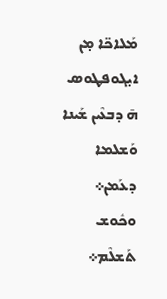ܡܰܠܐܟ̈ܐ ܡ̣ܢ ܐܝ̣ܓܘܦܛܘܣ ܗ̄ ܕܒܥܶܝܢ ܫܰܝܢܐ ܘܰܫܠܡܐ ܕܥܰܡܢ܀ ܘܟܽܘܫ ܬܰܫܠܶܡ܀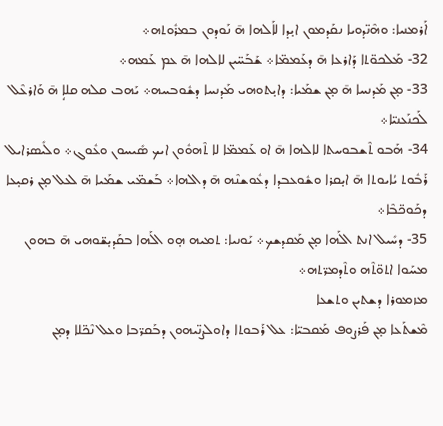ܐܰܪܡܢܝܐ: ܘܗܶܢ̈ܕܘܝܐ ܢܩܰܕܡܘܢ ܐܝ̣ܕܐ ܠܐܰܠܗܐ ܗ̄ ܢܰܘܕܘܢ ܒܡܪܽܘܬܗ܀
32- ܡܰܠܟܘ̈ܬܐ ܕܰܐܪܥܐ ܗ̄ ܕܥܰܡܡ̈ܐ܀ ܫܰܒܰܚ̈ܝܢ ܠܐܠܗܐ ܗ̄ ܥܡ ܥܰܡܗ܀
33- ܡ̣ܢ ܡܰܕܢܚܐ ܗ̄ ܡ̣ܢ ܫܡܰܝܐ: ܕܐܝ̣ܬܘܗܝ ܡܰܕܢܚܐ ܕܫܽܘܒܚܗ܀ ܝܰܗܒ ܩܠܗ ܩܠܐܴ ܗ̄ ܘܰܐܪܥܶܠ ܠܰܟܢܰܥܢܝ̈ܐ܀
34- ܗܰܒܘ ܬܶܫܒܘܚܬܐ ܠܐܠܗܐ ܗ̄ ܐܘ ܥܰܡܡ̈ܐ ܠܐ ܬܶܗܘܽܘܢ ܐܝܟ ܣܺܝܚܘܢ ܘܥܽܘܓ܀ ܘܠܺܝܣܪܐܝܠ ܪܰܒܽܘܬ ܝܳܐܝܘܬܐ ܗ̄ ܐܝ̣ܩܪܐ ܘܫܽܘܥܒܕܐ ܕܥܽܘܫܢܶܗ ܗ̄ ܕܐܠܗܐ܀ ܒܰܫܡ̈ܝ ܫܡܰܝܐ ܗ̄ ܠܥܠ ܡ̣ܢ ܪܩܝ̣ܥܐ ܕܟܰܘܟ̈ܒܶܐ܀
35- ܕܚܺܝܠ ܐܢܬ ܐܠܰܗܐ ܡ̣ܢ ܡܰܩܕܫܟ܀ ܝܰܘܢܝܐ: ܬܡܝܗ ܗ̣ܘ ܐܠܰܗܐ ܒܩܰܕܝ̣ܫ̈ܘܗܝ ܗ̄ ܒܗܘܢ ܡܚܰܘܐ ܐܬܘ̈ܬܶܗ ܘܬܶܕܡܪ̈ܬܗ܀
ܡܙܡܘܪܐ ܕܫܬܝܢ ܘܬܫܥܐ
ܡܶܫܬܰܥܐ ܡ̣ܢ ܦܰܪܨܘܦ ܡܰܩܒܝ̈ܐ: ܥܠ ܪܰܒܘܬܐ ܕܐܘܠܨܢ̈ܝܗܘܢ ܕܒܰܩܪ̈ܒܐ ܘܥܠ ܢܶܟ̈ܠܐ ܕܡ̣ܢ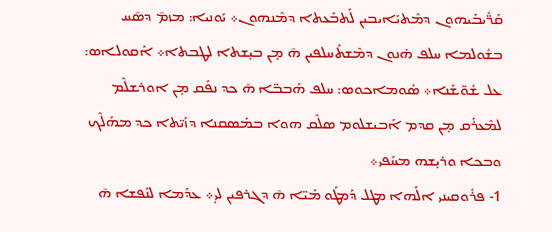ܩܰܪ̈ܺܝܒܰܝܗܘܢ ܕܡܶܬܝܰܐܝܒܝܢ ܠܰܬܒܰܥܬܐ ܕܡܶܢܗܘܢ܀ ܝܰܘܢܝܐ: ܡܙܡ̄ ܕܣ̄ܚ ܒܫܽܘܠܡܐ ܚܠܦ ܗ̇ܢܘܢ ܕܡܶܫܬܰܚܠܦܝܢ ܗ̄ ܡ̣ܢ ܒܝ̣ܫܬܐ ܠܛܒܬܐ܀ ܐܰܩܘܠܐܣ: ܥܠ ܫܽܘ̈ܫܰܢܐ܀ ܣܽܘܡܐܟܘܣ: ܚܠܦ ܗܰܒܒ̈ܐ ܗ̄ ܟܕ ܢܦܰܩ ܡ̣ܢ ܐܘܪܫܠܶܡ ܠܡܶܥܪܰܩ ܡ̣ܢ ܩܕܡ ܐܰܒܝܫܠܘܡ ܣܠܶܩ ܗܘܐ ܒܡܰܣܩܢܐ ܕܙܰܝ̈ܬܐ ܟܕ ܡܗܰܠܶܟ ܘܒܟܐ ܘܪܝ̣ܫܗ ܡܚܰܦܝ܀
1- ܦܪܽܘܩܝܢܝ ܐܠܰܗܐ ܡܛܠ ܕܰܡܛܰܘ ܡܰܝ̈ܐ ܗ̄ ܕܓܪܦܝܢ ܠܝ̣܀ ܥܕܰܡܐ ܠܢܰܦܫܐ ܗ̄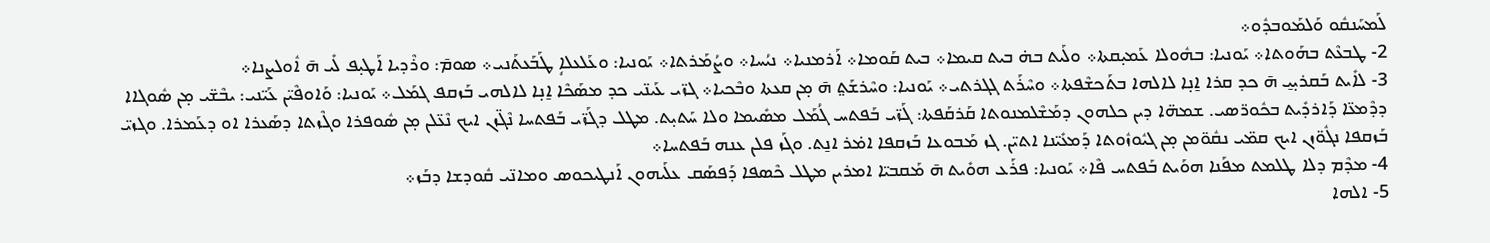ܠܰܡܚܰܢܩܽܘ ܘܰܠܡܰܘܒܕܽܘ܀
2- ܛܒܥܶܬ ܒܗܰܘܬܐ܀ ܝܰܘܢܝܐ: ܒܗܽܘܠܐ ܥܰܡܝ̣ܩܬܐ܀ ܘܠܰܝܬ ܒܗ̇ ܒܝܬ ܩܝܡܐ܀ ܒܝܬ ܩܰܘܡܐ܀ ܐܰܪܡܢܝܐ܀ ܢܝܳܚܐ܀ ܘܨܳܡܰܪܬܐ܀ ܝܰܘܢܝܐ: ܘܥܰܠܥܠܐܴ ܛܰܒܰܥܬܰܢܝ܀ ܣܘܡ̄: ܘܪܶܕܝܐ ܐܰܛܝ̣ܦ ܠܺܝ ܗ̄ ܐܽܘܠܨܢܐ܀
3- ܠܐܺܝܬ ܒܰܩܪܝ̣ܝ̱ ܗ̄ ܟܕ ܩܪܐ ܐ̱ܢ̣ܐ ܠܐܠܗܐ ܒܬܰܟܫܶܦܬܐ܀ ܘܚܶܪܰܬ ܓܓܪܬܝ܀ ܝܰܘܢܝܐ: ܘܚܶܪܫܰܬ݀ ܗ̄ ܡ̣ܢ ܩܥܬܐ ܘܒܶܟܝܐ܀ ܓܙ̈ܝ ܥܰܝܢ̈ܝ ܟܕ ܡܣܰܟܶܐ ܐ̱ܢ̣ܐ ܠܐܠܗܝ ܒܰܙܩܦ ܓܡܰܠ܀ ܝܰܘܢܝܐ: ܘܰܐܘܦܶܝ̈ܢ ܥܰܝ̈ܢܝ: ܝܒܶܫ̈ܝ ܡ̣ܢ ܣܽܘܓܐܐ ܕܕܶܡܥ̈ܐ ܕܰܐܪܕܺܝܬ ܒܟܽܘܪ̈ܣܝ. ܫܡܗ̈ܐ ܕܝܢ ܟܠܗܘܢ ܕܡܰܫܶܠܡܢܘܬܐ ܩܰܪܩܰܦܬܐ: ܓܰܙ̈ܝ ܒܰܦܬܚ ܓܳܡܰܠ ܡܣܺܝܡܐ ܘܠܐ ܚܰܬܝ̣ܬ. ܡܛܠ ܕܓܰܙ̈ܝ ܒܰܦܬܚܐ ܢܶܓ̈ܙܢ ܐܝܟ ܢܶܥ̈ܠܢ ܡ̣ܢ ܣܽܘܦܪܐ ܘܓܶܙܬܐ ܕܣܰܥܪܐ ܐܘ ܕܥܰܡܪܐ. ܘܓܙܝ̈ ܒܰܙܩܦܐ ܢܓܽܘ̈ܙܢ ܐܝܟ ܩܡ̈ܝ ܢܩܽܘ̈ܡܢ ܡ̣ܢ ܓܝܽܘܙܽܘܬܐ ܕܰܡܥܺܝ̈ܢܐ ܐܬܝ̈ܢ. ܓܙ ܡܰܒܘܥܐ ܒܰܙܩܦܐ ܐܡ̇ܪ ܐܢ̱ܬ. ܘܓܰܙ ܦܠܢ ܥܢܗ ܒܰܦܬܚܐ܀
4- ܡܕܶܡ ܕܠܐ ܛܠܡܬ ܡܦܰܢܐ ܗܘܰܝܬ ܒܰܦܬܚ ܦܶܐ܀ ܝܰܘܢܝܐ: ܦܪܰܥ ܗܘܺܝܬ ܗ̄ ܡܰܩܒܝ̈ܐ ܐܡܪܝܢ ܡܛܠ ܟܶܣܦܐ ܕܰܦܣܰܩ ܥܠܰܝܗܘܢ ܐܰܢܛܝܟܘܣ ܘܡܐܢ̈ܝ ܩܽܘܕܫܐ ܕܒܰܙ܀
5- ܐܠܗܐ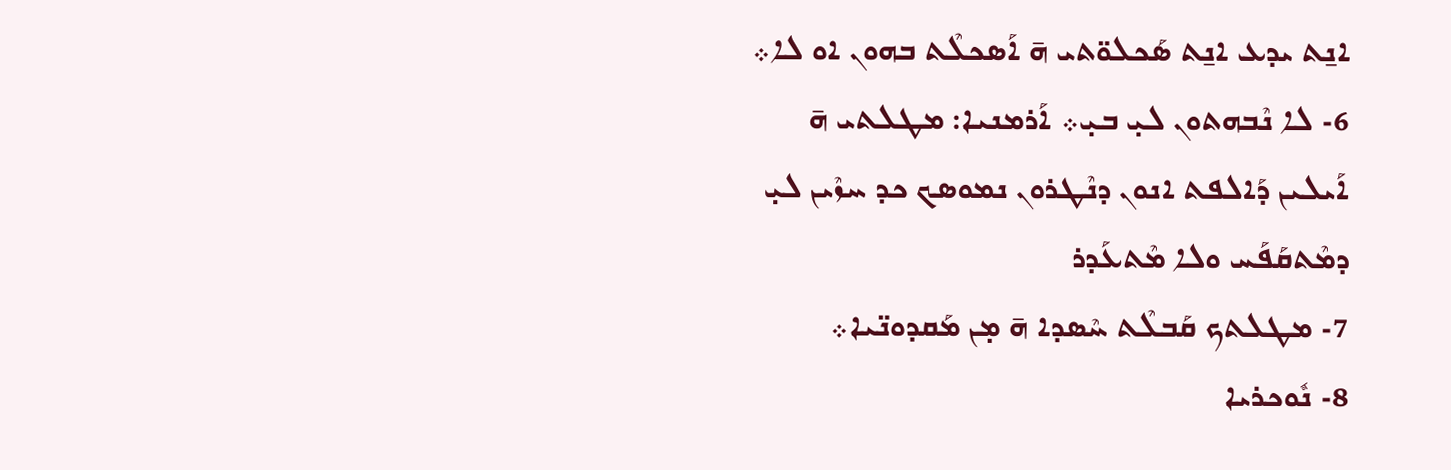ܐܢ̱ܬ ܝܕܥ ܐܢ̱ܬ ܣܰܟܠܘ̈ܬܝ ܗ̄ ܐܰܣܟܠܶܬ ܒܗܘܢ ܐܘ ܠܐ܀
6- ܠܐ ܢܶܒܗܬܘܢ ܠܝ̣ ܒܝ̣܀ ܐܰܪܡܢܝܐ: ܡܛܠܬܝ ܗ̄ ܐܰܝܠܝܢ ܕܰܐܠܦܬ ܐܢܘܢ ܕܢܶܛܪܘܢ ܢܡܘܣܟ ܟܕ ܚܙܶܝܢ ܠܝ̣ ܕܡܶܬܩܰܦܰܚ ܘܠܐ ܡܶܬܥܰܕܪ
7- ܡܛܠܬܟ ܩܰܒܠܶܬ ܚܶܣܕܐ ܗ̄ ܡ̣ܢ ܡܰܩܕܘܢ̈ܝܐ܀
8- ܢܽܘܟܪܝܐ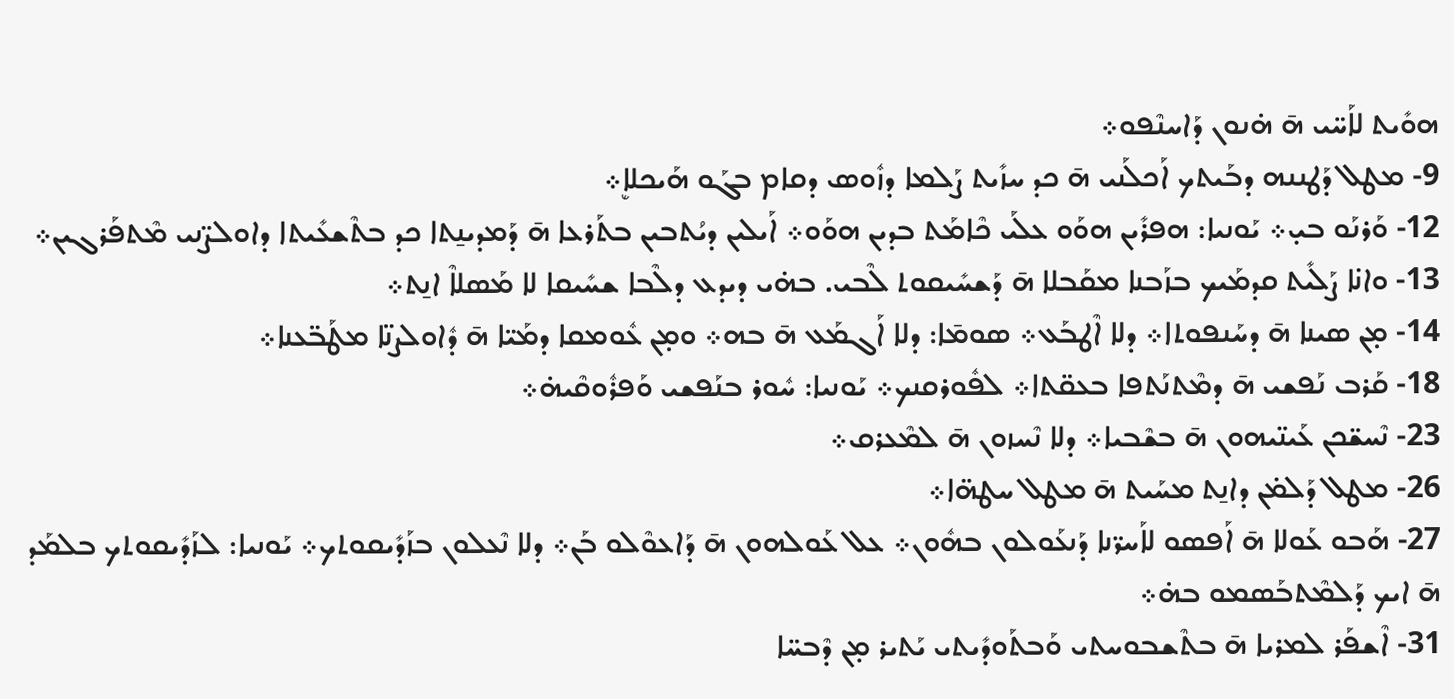ܗܘܺܝܬ ܠܐܰܚ̈ܝ ܗ̄ ܗ̇ܢܘܢ ܕܰܐܚܢܶܦܘ܀
9- ܡܛܠ ܕܰܛܢܢܗ ܕܒܰܝܬܟ ܐܰܟܠܰܢܝ ܗ̄ ܟܕ ܚܙܺܝܬ ܨܰܠܡܐ ܕܙܽܘܣ ܕܩܐܡ ܒܓܰܘ ܗܰܝܟܠܐܷ܀
12- ܘܰܪܢܰܘ ܒܝ̣܀ ܝܰܘܢܝܐ: ܗܦܪܺܝܢ ܗܘܰܘ ܥܠܰܝ ܟܶܐܡܰܬ ܒܕܝܢ ܗܘܰܘ܀ ܐܰܝܠܝܢ ܕܝܳܬܒܝܢ ܒܬܰܪܥܐ ܗ̄ ܕܰܡܕܝܢ̱ܬܐ ܟܕ ܒܬܶܫܥܺܝܬܐ ܕܐܘܠܨ̈ܢܝ ܡܶܬܦܰܪܓܝܢ܀
13- ܘܐܢ̇ܐ ܨܰܠܺܝܬ ܩܕܡܰܝܟ ܒܙܰܒܢܐ ܡܩܰܒܠܐ ܗ̄ ܕܰܫܚܺܝܩܘܬ ܠܶܒܝ. ܒܗ̇ܝ ܕܝܕܥ ܕܠܶܒܐ ܫܚܺܝܩܐ ܠܐ ܡܰܣܠܐܶ ܐܢ̱ܬ܀
14- ܡ̣ܢ ܣܝܢܐ ܗ̄ ܕܚܰܢܦܘܬܐ܀ ܕܠܐ ܐܶܛܒܰܥ܀ ܣܘܡ̄ܐ: ܕܠܐ ܐܰܓܡܰܥ ܗ̄ ܒܗ܀ ܘܡ̣ܢ ܥܽܘܡܩܐ ܕܡܰܝ̈ܐ ܗ̄ ܕܽܐܘܠܨܢ̈ܐ ܡܛܰܒ̈ܥܢܐ܀
18- ܩܰܪܒ ܢܰܦܫܝ ܗ̄ ܕܡܶܬܢܰܬܦܐ ܒܥܩ̈ܬܐ܀ ܠܦܽܘܪܩܢܟ܀ ܝܰܘܢܝܐ: ܚܽܘܪ ܒܢܰܦܫܝ ܘܰܦܪܽܘܩܶܝܗ̇܀
23- ܢܶܚܫ̈ܟܢ ܥܰܝܢ̈ܝܗܘܢ ܗ̄ ܒܫܶܒܝܐ܀ ܕܠܐ ܢܶܚܙܘܢ ܗ̄ ܠܡܶܥܪܩ܀
26- ܡܛܠ ܕܰܠܡ̇ܢ ܕܐܢ̱ܬ ܡܚܰܝܬ ܗ̄ ܡܛܠ ܚܛܗ̈ܐ܀
27- ܗܰܒܘ ܥܰܘܠܐ ܗ̄ ܐܰܦܣܘ ܠܐܰܚܪ̈ܢܐ ܕܰܢܥܰܘܠܘܢ ܒܗܽܘܢ܀ ܥܠ ܥܰܘܠܗܘܢ ܗ̄ ܕܰܐܥܘܶܠܘ ܒܰܢ܀ ܕܠܐ ܢܶܥܠܘܢ ܒܙܰܕܺܝܩܘܬܟ܀ ܝܰܘܢܝܐ: ܠܙܰܕܺܝܩܘܬܟ ܒܠܡܰܕ ܗ̄ ܐܝܟ ܕܰܠܡܶܬܒܰܣܡܘ ܒܗ̇܀
31- ܐܶܫܦܰܪ ܠܡܪܝܐ ܗ̄ ܒܬܶܫܒܘܚܬܝ ܘܰܒܬܰܘܕܺܝܬܝ ܝܰܬܝܪ ܡ̣ܢ ܕܶܒܚ̈ܐ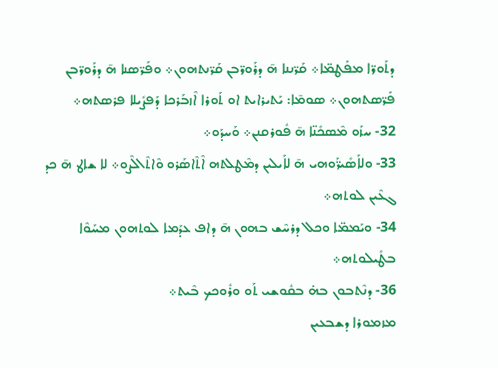ܕܬܰܘܪ̈ܐ ܡܦܰܛܡ̈ܐ܀ ܩܰܪ̈ܢܢܐ ܗ̄ ܕܪܰܘܪ̈ܒܢ ܩܰܪ̈ܢܬܗܘܢ܀ ܘܦܰܪ̈ܣܢܐ ܗ̄ ܕܪܰܘܪ̈ܒܢ ܦܰܪ̈ܣܬܗܘܢ܀ ܣܘܡ̄ܐ: ܝܰܬܝܪܐܝܬ ܐܘ ܬܰܘܪܐ ܐܶܙܒܰܪܟܐ ܕܰܦܨܺܝܠܐ ܦܪܣܬܗ܀
32- ܚܙܰܘ ܡܶܣܟܺܢ̈ܐ ܗ̄ ܦܽܘܪܩܢܢ܀ ܘܰܚܕܰܘ܀
33- ܘܠܐܰܣܺܝܪ̈ܰܘܗܝ ܗ̄ ܠܐܰܝܠܝܢ ܕܡܶܛܠܬܗ ܐܶܬܶܐܣܰܪܘ ܘܶܐܬܶܐܠܶܨܘ܀ ܠܐ ܫܐܛ ܗ̄ ܟܕ ܓܥܶܝܢ ܠܘܬܗ܀
34- ܘܝܰܡܡ̈ܐ ܘܟܠ ܕܪܚܶܫ ܒܗܘܢ ܗ̄ ܕܐܦ ܥܕܰܡܐ ܠܘܬܗܘܢ ܡܚܰܘܶܐ ܒܛܺܝܠܘܬܗ܀
36- ܕܢܶܬܒܘܢ ܒܗ̇ ܒܩܽܘܫܝ ܬܰܘ ܘܪܽܘܟܟ ܒܶܝܬ܀
ܡܙܡܘܪܐ ܕܫܒܥܝܢ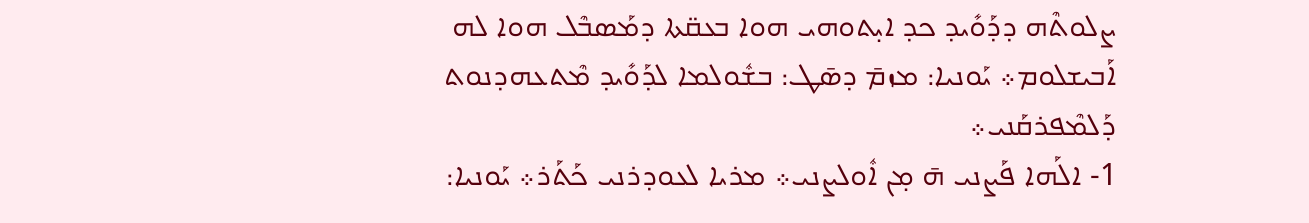ܨܠܘܬܶܗ ܕܕܰܘܺܝܕ ܟܕ ܐܝ̣ܬܘܗܝ ܗܘܐ ܒܥܩ̈ܬܐ ܕܡܰܣܒܶܠ ܗܘܐ ܠܗ ܐܰܒܝܫܠܘܡ܀ ܝܰܘܢܝܐ: ܡܙܡ̄ ܕܣ̄ܛ: ܒܫܽܘܠܡܐ ܠܕܰܘܺܝܕ ܡܶܬܥܗܕܢܘܬ ܕܰܠܡܶܦܪܩܰܢܝ܀
1- ܐܠܰܗܐ ܦܰܨܢܝ ܗ̄ ܡ̣ܢ ܐܽܘܠܨܢܝ܀ ܡܪܝܐ ܠܥܘܕܪܢܝ ܟܰܬܰܪ܀ ܝܰܘܢܝܐ: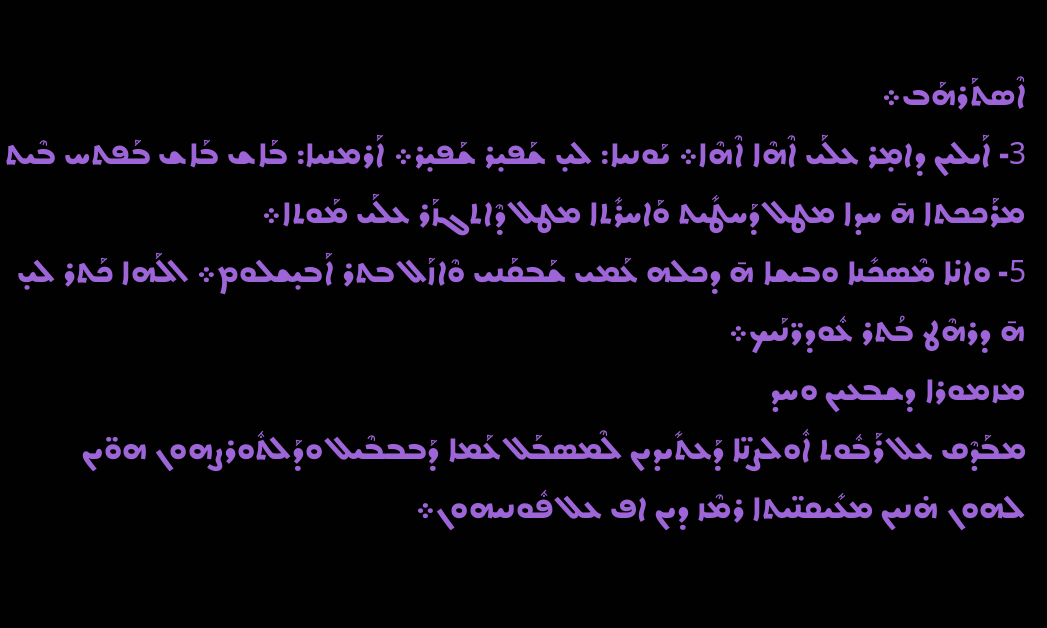ܐܶܣܬܰܪܗܰܒ܀
3- ܐܰܝܠܝܢ ܕܐܡ̣ܪ ܥܠܰܝ ܐܶܗܶܐ ܐܶܗܶܐ܀ ܝܰܘܢܝܐ: ܠܝ̣ ܫܰܦܝ̣ܪ ܫܰܦܝ̣ܪ܀ ܐܰܪܡܢܝܐ: ܒܰܐܫ ܒܰܐܫ ܒܰܦܬܚ ܒܶܝܬ ܡܪܰܟܟܬܐ ܗ̄ ܚܕܐ ܡܛܠ ܕܰܚܛܺܝܬ ܘܰܐܚܪܺܬܐ ܡܛܠ ܕܶܐܬܓܙܰܪ ܥܠܰܝ ܡܰܘܬܐ܀
5- ܘܐܢ̇ܐ ܡܶܣܟܺܢܐ ܘܒܝܫܐ ܗ̄ ܕܟܠܗ ܥܰܡܝ ܫܰܒܩܰܢܝ ܘܶܐܙܰܠ ܒܬܪ ܐܰܒܝ̣ܫܠܘܡ܀ ܐܠܰܗܐ ܟܰܬܪ ܠܝ̣ ܗ̄ ܕܪܗܶܛ ܒܳܬܪ ܥܽܘܕܪ̈ܢܰܝܟ܀
ܡܙܡܘܪܐ ܕܫܒܥܝܢ ܘܚܕ
ܡܒܰܕܶܩ ܥܠ ܪܰܒܽܘܬ ܐܽܘܠܨܢ̈ܐ ܕܰܥܬܺܝܕܝܢ ܠܶܡܣܒܰܠ ܥܰܡܐ ܕܰܒܒܒܶܝܠ ܘܕܰܠܬܽܘܪܨܗܘܢ ܗܘ̈ܝܢ ܠܗܘܢ ܗ̇ܢܝܢ ܡܥܺܝܩܢ̈ܝܬܐ ܪܡܶܙ ܕܝܢ ܐܦ ܥܠ ܦܽܘܢܝܗܘܢ܀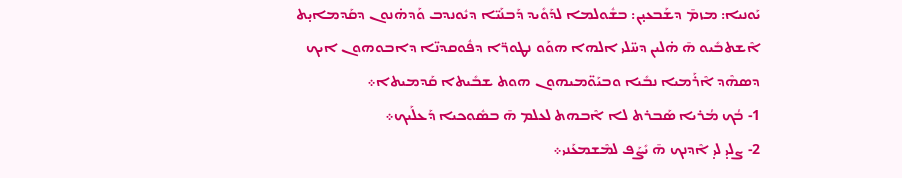ܝܰܘܢܝܐ: ܡܙܡ̄ ܕܫܰܒܥܝ̣ܢ: ܒܫܽܘܠܡܐ ܠܕܰܘܺܝܕ ܕܰܒܢܰܝ̈ܐ ܕܝܽܘܢܕܒ ܘܰܕܗ̇ܢܘܢ ܕܩܰܕܡܐܝ̣ܬ ܐܶܫܬܒܺܝܘ ܗ̄ ܗ̇ܠܝܢ ܕܚ̈ܠܝ ܐܠܗܐ ܗܘܰܘ ܢܛܘܪ̈ܐ ܕܦܽܘܩܕܢ̈ܐ ܕܐܒܘܗܘܢ ܐܝܟ ܕܣܗܶܕ ܐܶܪܰܡܝܐ ܢܒܺܝܐ ܘܒܝܰܘ̈ܡܝܗܘܢ ܗܘܬ ܫܒܺܝܬܐ ܩܰܕܡܝܬܐ܀
1- ܒܳܟ ܡܳܪܝܐ ܣܰܒܪܬ ܠܐ ܐܶܒܗܬ ܠܥܠܡ ܗ̄ ܒܣܽܘܟܝܐ ܕܰܥܠܰܝܟ܀
2- ܨܠܝ̣ ܠܝ̣ ܐܶܕܢܟ ܗ̄ ܝܺܨܰܦ ܠܡܶܫܡܥܰܢܝ܀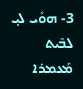3- ܗܘܺܝ ܠܝ̣ ܠܒܶܝܬ ܡܰܥܡܪܐ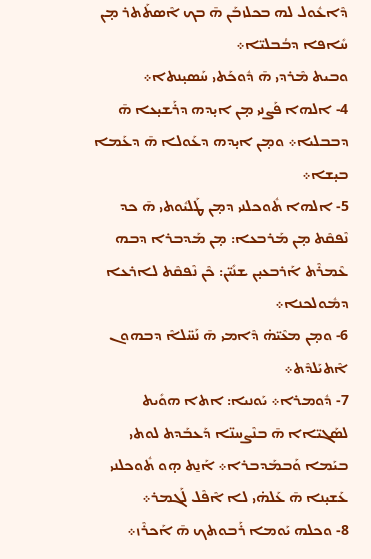ܕܶܐܥܽܘܠ ܠܗ ܒܟܠܙܒܰܢ ܗ̄ ܒܟ ܐܶܣܬܰܬܪ ܡ̣ܢ ܚܺܐܦܐ ܕܒܳܒܠܝ̈ܐ܀
ܘܒܝܬ ܡܶܪܕܝ ܗ̄ ܕܽܘܟܰܬܝ ܚܰܣܝ̣ܢܬܐ܀
4- ܐܠܗܐ ܦܰܨܢܝ ܡ̣ܢ ܐܝ̣ܕܗ ܕܪܰܫܝ̣ܥܐ ܗ̄ ܕܒܒܠܝܐ܀ ܘܡ̣ܢ ܐܝ̣ܕܗ ܕܥܰܘܠܐ ܗ̄ ܕܥܰܡܐ ܒܝ̣ܫܐ܀
5- ܐܠܗܐ ܬܽܘܟܠܢܝ ܕܡ̣ܢ ܛܰܠܝܽܘܬܝ ܗ̄ ܟܕ ܢܶܦܩܶܬ ܡ̣ܢ ܡܰܪܒܥܐ: ܡ̣ܢ ܡܰܕܒܪܐ ܕܒܗ ܥܶܡܪܶܬ ܐܰܪܒܥܝ̣ܢ ܫܢܺܝ̈ܢ: ܟܶܢ ܢܶܦܩܶܬ ܠܐܪܥܐ ܕܡܽܘܠܟܢܐ܀
6- ܘܡ̣ܢ ܡܥܶܝ̈ܗ̇ ܕܶܐܡܝ ܗ̄ ܢܰܚ̈ܠܐܶ ܕܒܗܘܢ ܐܶܬܝܰܠܕܶܬ܀
7- ܕܽܘܡܪܐ܀ ܝܰܘܢܝܐ: ܐܬܐ ܗܘܺܝܬ ܠܣܰܓܝ̈ܐܐ ܗ̄ ܒܢܶܨܚܢ̈ܐ ܕܰܥܒܰܕܬ ܠܘܬܝ ܒܝܰܡܐ ܘܰܒܡܰܕܒܪܐ܀ ܐܰܢ̱ܬ ܗ̣ܘ ܬܽܘܟܠܢܝ ܥܰܫܝ̣ܢܐ ܗ̄ ܥܰܠܗ̇ܝ ܠܐ ܐܶܦܶܠ ܠܰܓܡܪ܀
8- ܘܟܠܗ ܝܰܘܡܐ ܪܰܒܘܬܟ ܗ̄ ܐܰܟܪܶܙ܀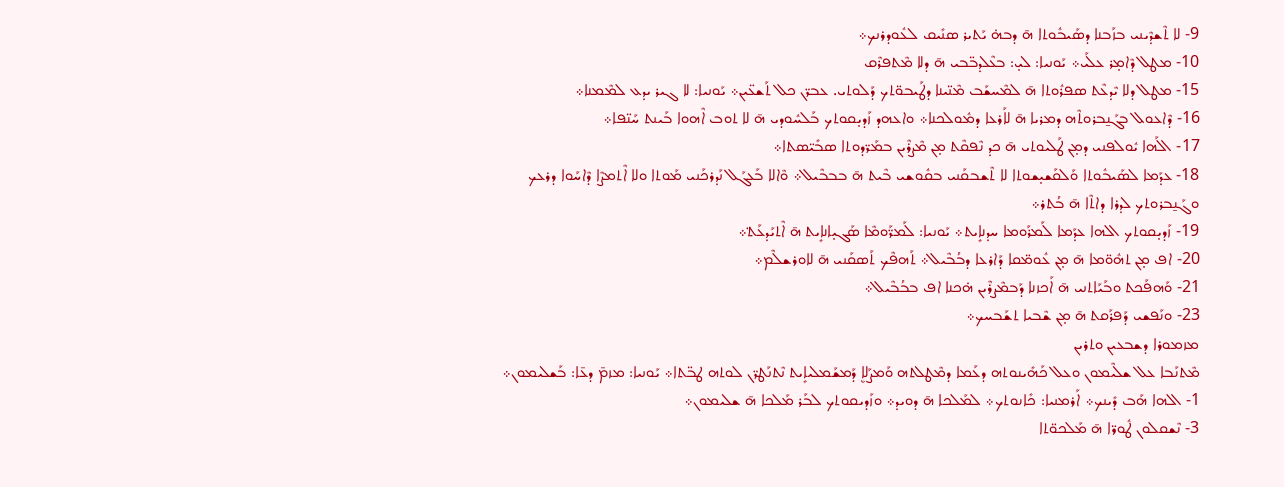9- ܠܐ ܬܶܫܕܶܝܢܝ ܒܙܰܒܢܐ ܕܣܰܝܒܽܘܬܐ ܗ̄ ܕܒܗ̇ ܝܰܬܝܪ ܣܢܺܝܩ ܠܥܽܘܕܪܢܟ܀
10- ܡܛܠ ܕܶܐܡ̣ܪ ܥܠܰܝ܀ ܝܰܘܢܝܐ: ܠܝ̣: ܒܥܶܠܕܒ̈ܒܝ ܗ̄ ܕܠܐ ܡܶܬܦܪܶܩ
15- ܡܛܠ ܕܠܐ ܝܶܕܥܶܬ ܣܦܪܽܘܬܐ ܗ̄ ܠܡܶܚܫܰܒ ܡܶܢ̈ܝܢܐ ܕܛܰܝܒܘ̈ܬܟ ܕܰܠܘܬܝ. ܥܒܪ̈ܢ ܟܠ ܬܰܫܥ̈ܝܢ܀ ܝܰܘܢܝܐ: ܠܐ ܓܝܪ ܝܕܥ ܠܡܶܡܢܐ܀
16- ܕܶܐܥܘܠ ܒܓܰܢ̱ܒܪܘܬܶܗ ܕܡܪܝܐ ܗ̄ ܠܐܰܪܥܐ ܕܡܽܘܠܟܢܐ܀ ܘܐܥܗܕ ܙܰܕܝ̣ܩܘܬܟ ܒܰܠܚܽܘܕܝ ܗ̄ ܠܐ ܬܘܒ ܐܶܗܘܐ ܒܰܝܢܬ ܚܰܢ̈ܦܐ܀
17- ܐܠܰܗܐ ܝܽܘܠܦܢܝ ܕܡ̣ܢ ܛܰܠܝܘܬܝ ܗ̄ ܟܕ ܢܶܦܩܶܬ ܡ̣ܢ ܡܶܨܪܶܝܢ ܒܡܰܪ̈ܕܘܬܐ ܣܒܺܝ̈ܣܬܐ܀
18- ܥܕܰܡܐ ܠܣܰܝܒܽܘܬܐ ܘܰܠܩܰܫܝ̣ܫܘܬܐ ܠܐ ܬܶܫܒܩܰܢܝ ܒܩܽܘܫܝ ܒܶܝܬ ܗ̄ ܒܒܒܶܝܠ܀ ܘܶܐܠܐ ܒܰܥܓܰܠ ܢܰܕܪܟܰܢܝ ܡܰܘܬܐ ܘܠܐ ܐܶܬܡܨܶܐ ܕܶܐܚܰܘܐ ܕܪܥܟ ܘܓܰܢ̱ܒܪܘܬܟ ܠܕܪܐ ܕܐܬܶܐ ܗ̄ ܒܳܬܪ܀
19- ܙܰܕܝ̣ܩܘܬܟ ܐܠܗܐ ܥܕܰܡܐ ܠܰܡܪܰܘܡܐ ܚܕܢܐܻܝܬ܀ ܝܰܘܢܝܐ: ܠܰܡܪ̈ܰܘܡܶܐ ܣܰܓܝ̣ܐܢܐܻܝܬ ܗ̄ ܐܶܬܝܰܕܥܰܬ݀܀
20- ܐܦ ܡ̣ܢ ܬܗܽܘ̈ܡܐ ܗ̄ ܡ̣ܢ ܥܽܘܡ̈ܩܐ ܕܰܐܪܥܐ ܕܒܳܒܶܝܠ܀ ܬܰܗܦܶܟ ܬܰܣܩܰܢܝ ܗ̄ ܠܐܘܪܫܠܶܡ܀
21- ܘܰܗܦܰܟܬ ܘܒܰܝܰܐܬܢܝ ܗ̄ ܐܰܟܙܢܐ ܕܰܒܡܶܨܪܶܝܢ ܗ̇ܟܢܐ ܐܦ ܒܒܳܒܶܝܠ܀
23- ܘܢܰܦܫܝ ܕܰܦܪܰܩܬ ܗ̄ ܡ̣ܢ ܫܶܒܝܐ ܬܫܰܒܚܟ܀
ܡܙܡܘܪܐ ܕܫܒܥܝܢ ܘܬܪܝܢ
ܡܶܬܢܰܒܐ ܥܠ ܫܠܶܝܡܘܢ ܘܥܠ ܟܰܗܺܝܢܘܬܗ ܕܥܰܡܐ ܕܡܶܛܠܬܗ ܘܰܡܨܰܠܐܷ ܕܰܡܫܰܡܠܝܐܻܝܬ ܢܶܬܢܰܛܪ̈ܢ ܠܘܬܗ ܛܒ̈ܬܐ܀ ܝܰܘܢܝܐ: ܡܙܡ̄ ܕܥ̄ܐ: ܒܰܫܠܝܡܘܢ܀
1- ܐܠܗܐ ܗܰܒ ܕܺܝܢܟ܀ ܐܰܪܡܢܝܐ: ܟܺܐܢܘܬܟ܀ ܠܡܰܠܟܐ ܗ̄ ܕܘܝܕ܀ ܘܙܰܕܝܩܘܬܟ ܠܒܰܪ ܡܰܠܟܐ ܗ̄ ܫܠܝܡܘܢ܀
3- ܢܶܫܩܠܘܢ ܛܽܘܪ̈ܐ ܗ̄ ܡܰܠܟܘ̈ܬܐ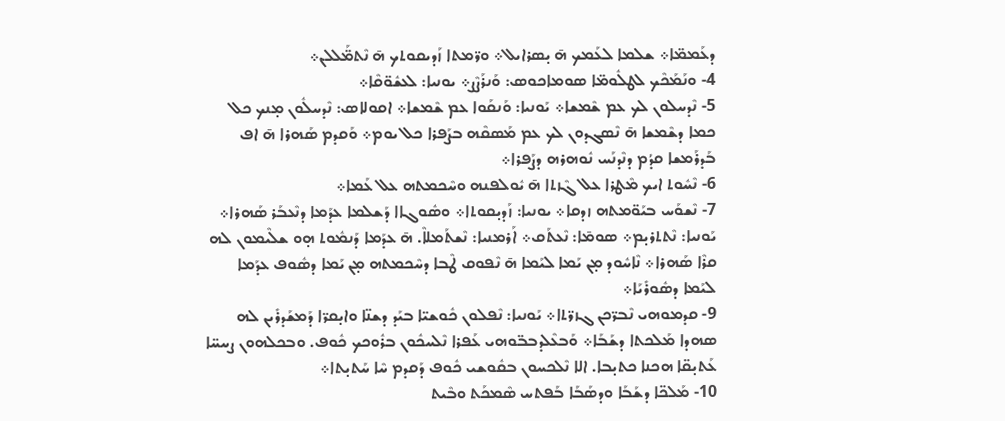ܕܥܰܡܡ̈ܐ܀ ܫܠܡܐ ܠܥܰܡܟ ܗ̄ ܝ̣ܣܪܐܝܠ܀ ܘܪ̈ܡܬܐ ܙܰܕܝܩܘܬܟ ܗ̄ ܢܶܬܡ̈ܰܠܠܢ܀
4- ܘܢܰܡܰܟܶܟ ܠܛܠܽܘܡ̈ܐ ܣܘܡܐܟܘܣ: ܘܰܢܪܰܨܶܨ܀ ܝܘܢܝܐ: ܠܥܫܽܘ̈ܩܶܐ܀
5- ܢܶܕܚܠܘܢ ܠܟ ܥܡ ܫܶܡܫܐ܀ ܝܰܘܢܝܐ: ܘܰܢܩܰܘܐ ܥܡ ܫܶܡܫܐ܀ ܐܩܘܠܐܣ: ܢܶܕܚܠܽܘܢ ܡ̣ܢܟ ܟܠ ܟܡܐ ܕܫܶܡܫܐ ܗ̄ ܢܶܣܓܕܘܢ ܠܟ ܥܡ ܡܰܣܩܶܗ ܒܨܰܦܪܐ ܟܠ ܝܘܡ܀ ܘܰܩܕܡ ܣܰܗܪܐ ܗ̄ ܐܦ ܒܰܕܪܰܡܫܐ ܩܕܳܡ ܕܢܶܕܢܰܚ ܢܽܘܗܪܗ ܕܨܰܦܪܐ܀
6- ܢܶܚܽܘܬ ܐܝܟ ܡܶܛܪܐ ܥܠ ܓܶܙܬܐ ܗ̄ ܝܽܘܠܦܢܗ ܘܚܶܟܡܬܗ ܥܠ ܥܰܡܐ܀
7- ܢܶܫܘܰܚ ܒܝܰܘ̈ܡܬܗ ܙܕܩܐ܀ ܝܘܢܝܐ: ܙܰܕܝ̣ܩܘܬܐ܀ ܘܣܽܘܓܐܐ ܕܰܫܠܡܐ ܥܕܰܡܐ ܕܢܶܥܒܰܪ ܣܰܗܪܐ܀ ܝܰܘܢܝܐ: ܢܶܬܬܪܝ̣ܡ܀ ܣܘܡ̄ܐ: ܢܶܥܬܰܩ܀ ܐܰܪܡܢܝܐ: ܢܶܫܬܰܡܠܐܶ. ܗ̄ ܥܕܰܡܐ ܕܰܢܡܽܘܬ ܗ̣ܘ ܫܠܶܝܡܘܢ ܠܗ ܩܪܶܐ ܣܰܗܪܐ܀ ܢܶܐܚܽܘܕ ܡ̣ܢ ܝܰܡܐ ܠܝܰܡܐ ܗ̄ ܢܶܦܘܩ ܛܶܒܐ ܕܚܶܟܡܬܗ ܡ̣ܢ ܝܰܡܐ ܕܣܽܘܦ ܥܕܰܡܐ ܠܝܰܡܐ ܕܣܽܘܪܺܝܰܐ܀
9- ܩܕܡܘܗܝ ܢܶܒܪ̈ܟܢ ܓܙܪ̈ܬܐ܀ ܝܰܘܢܝܐ: ܢܶܦܠܘܢ ܟܽܘܫܝ̈ܐ ܒܝܰܕ ܕܫܢ̈ܐ ܘܐܝ̣ܩܪ̈ܐ ܕܰܡܫܰܕܪܺܝܢ ܠܗ ܣܗܕܐ ܡܰܠܟܬܐ ܕܫܰܒܰܐ܀ ܘܰܒܥܶܠܕܒܒ̈ܘܗܝ ܥܰܦܪܐ ܢܶܠܚܟܽܘܢ ܒܪܽܘܟܟ ܟܽܘܦ. ܘܒܟܠܗܘܢ ܨܚܚ̈ܐ ܥܰܬܝ̣ܩ̈ܐ ܗܟܢܐ ܟܬܝ̣ܒܐ. ܐܠܐ ܢܶܠܟܚܘܢ ܒܩܽܘܫܝ ܟܽܘܦ ܕܰܩܕܡ ܚܶܐ ܚܰܬܝ̣ܬܐ܀
10- ܡܰܠܟ̈ܐ ܕܫܰܒܰܐ ܘܕܣܰܒܰܐ ܒܰܦܬܚ ܣܶܡܟܰܬ ܘܒܶܝܬ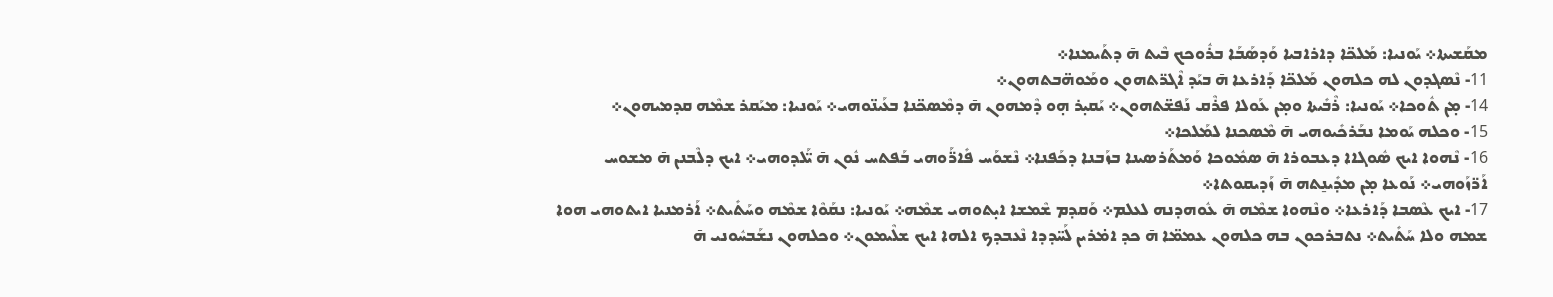ܡܩܰܫܝܬܐ܀ ܝܰܘܢܝܐ: ܡܰܠܟ̈ܐ ܕܐܪܐܒܝܐ ܘܰܕܣܰܒܰܐ ܒܪܽܘܟܟ ܒܶܝܬ ܗ̄ ܕܬܰܝܡܢܐ܀
11- ܢܶܣܓܕܘܢ ܠܗ ܟܠܗܘܢ ܡܰܠܟ̈ܐ ܕܰܐܪܥܐ ܗ̄ ܒܝܰܕ ܐܶܓܪ̈ܬܗܘܢ ܘܡܰܘܗ̈ܒܬܗܘܢ܀
14- ܡ̣ܢ ܬܽܘܟܐ܀ ܝܰܘܢܝܐ: ܪܶܒܺܝܬܐ ܘܡ̣ܢ ܥܰܘܠܐ ܦܪܶܩ ܢܰܦܫ̈ܬܗܘܢ܀ ܝܰܩܝ̣ܪ ܗ̣ܘ ܕܶܡܗܘܢ ܗ̄ ܕܡܶܣܟ̈ܢܐ ܒܥܰܝܢ̈ܘܗܝ܀ ܝܰܘܢܝܐ: ܡܝܰܩܪ ܫܡܶܗ ܩܕܡܝܗܘܢ܀
15- ܘܟܠܗ ܝܰܘܡܐ ܢܒܰܪܟܺܝܘܗܝ ܗ̄ ܡܶܣܟܢܐ ܠܡܰܠܟܐ܀
16- ܢܶܗܘܐ ܐܝܟ ܣܽܘܓܐܐ ܕܥܒܘܪܐ ܗ̄ ܣܡܽܘܟܐ ܘܰܡܬܰܪܣܝܢܐ ܒܙܰܒܢܐ ܕܟܰܦܢܐ܀ ܢܶܫܘܰܚ ܦܺܐܪ̈ܰܘܗܝ ܒܰܦܬܚ ܢܽܘܢ ܗ̄ ܝ̈ܰܠܕܘܗܝ܀ ܐܝܟ ܕܠܶܒܢܢ ܗ̄ ܡܫܘܚ ܐܰܪ̈ܙܰܘܗܝ܀ ܢܰܘܥܐ ܡ̣ܢ ܡܕܺܝܢ̱ܬܗ ܗ̄ ܙܰܕܝܩܘܬܐ܀
17- ܐܝܟ ܥܶܣܒܐ ܕܰܐܪܥܐ܀ ܘܢܶܗܘܐ ܫܡܶܗ ܗ̄ ܥܽܘܗܕܢܗ ܠܥܠܡ܀ ܘܰܩܕܡ ܫܶܡܫܐ ܐܝ̣ܬܘܗܝ ܫܡܶܗ܀ ܝܰܘܢܝܐ: ܢܩܰܘܶܐ ܫܡܶܗ ܘܚܰܬܺܝܬ܀ ܐܰܪܡܢܝܐ ܐܝܬܘܗܝ ܗܘܐ ܫܡܗ ܘܠܐ ܚܰܬܺܝܬ܀ ܢܬܒܪܟܘܢ ܒܗ ܟܠܗܘܢ ܥܡܡ̈ܐ ܗ̄ ܟܕ ܐܡ̇ܪܝܢ ܠܰܚ̈ܕܕܐ ܢܶܥܒܕܟ ܐܠܗܐ ܐܝܟ ܫܠܶܝܡܘܢ܀ ܘܟܠܗܘܢ ܢܫܰܒܚܽܘܢܝ ܗ̄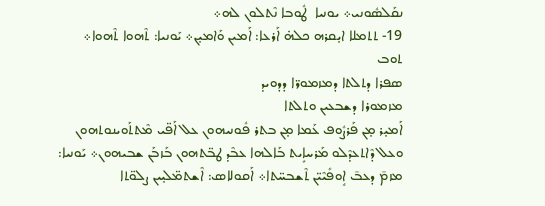ܢܩܰܠܣܽܘܢܝ܀ ܝܘܢܝܐ  ܛܽܘܒܐ ܢܶܬܠܘܢ ܠܗ܀
19- ܬܬܡܠܐ ܐܝ̣ܩܪܗ ܟܠܗ̇ ܐܰܪܥܐ: ܐܰܡܝܢ ܘܰܐܡܝ̣ܢ܀ ܝܰܘܢܝܐ: ܬܶܗܘܐ ܬܶܗܘܐ܀
ܬܘܒ
ܣܦܪܐ ܕܬܠܬܐ ܕܡܙܡܘܪ̈ܐ ܕܕܘܝܕ
ܡܙܡܘܪܐ ܕܫܒܥܝܢ ܘܬܠܬܐ
ܐܰܡܝ̣ܪ ܡ̣ܢ ܦܰܪܨܽܘܦ ܥܰܡܐ ܡ̣ܢ ܒܬܪ ܦܽܘܢܝܗܘܢ ܥܠ ܐܰܦ̈ܝ ܡܶܬܬܰܘܝܢܘܬܗܘܢ ܘܥܠ ܕܶܐܬܥܕܶܠܘ ܡܰܪܚܐܻܝܬ ܒܰܐܠܗܐ ܥܒܶܕ ܛܒ̈ܬܗܘܢ ܒܰܙܒܰܢ ܫܒܝܗܘܢ܀ ܝܰܘܢܝܐ: ܡܙܡ̄ ܕܥܒ̄ ܐܱܘܦܺܝܶܝ̈ܢ ܬܶܫܒܚ̈ܬܐ܀ ܐܰܩܘܠܐܣ: ܐܶܫܬܡ̈ܠܝ̣ܝܢ ܨܠܘ̈ܬܐ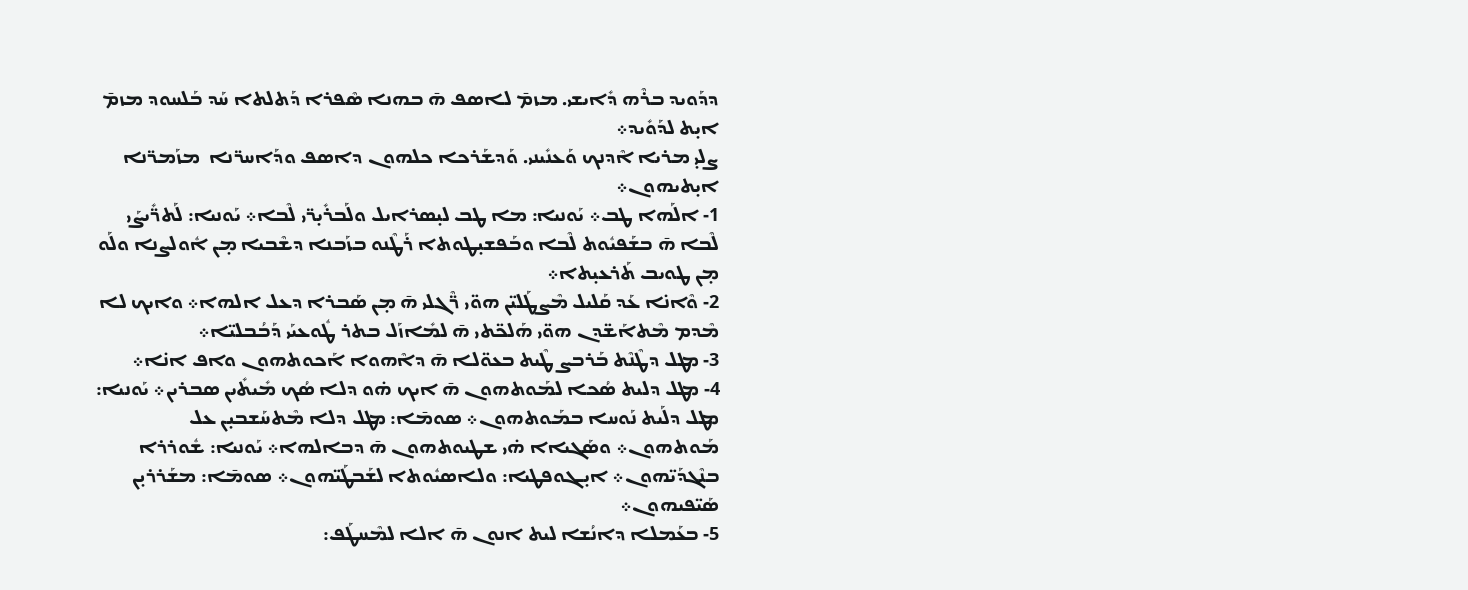ܕܕܰܘܝܕ ܒܪܶܗ ܕܺܐܝܫܝ. ܡܙܡ̄ ܠܐܣܦ ܗ̄ ܒܗܢܐ ܣܶܦܪܐ ܕܰܬܠܬܐ ܚܰܕ ܒܰܠܚܘܕ ܡܙܡ̄ ܐܝ̣ܬ ܠܕܰܘܺܝܕ܀
ܨܠܝ̣ ܡܪܝܐ ܐܶܕܢܟ ܘܰܥܢܺܝܢܝ. ܘܰܕܫܰܪܟܐ ܟܠܗܘܢ ܕܐܣܦ ܘܕܰܐܚܪ̈ܢܐ  ܡܙܰܡܪ̈ܢܐ ܐܝ̣ܬܝܗܘܢ܀
1- ܐܠܰܗܐ ܛܒ܀ ܝܰܘܢܝܐ: ܡܐ ܛܒ ܠܝ̣ܣܪܐܝܠ ܘܠܰܒܪܺܝ̣ܪ̈ܝ ܠܶܒܐ܀ ܝܰܘܢܝܐ: ܠܰܬܪ̈ܺܝܨܰܝ ܠܶܒܐ ܗ̄ ܒܫܰܦܝܽܘܬ ܠܶܒܐ ܘܒܰܦܫܝ̣ܛܘܬܐ ܪܰܛܶܢܘ ܒܙܰܒܢܐ ܕܫܶܒܝܐ ܡ̣ܢ ܐܽܘܠܨܢܐ ܘܠܰܘ ܡ̣ܢ ܛܘܝܒ ܬܰܪܥܝ̣ܬܐ܀
2- ܘܶܐܢ̇ܐ ܥܰܕ ܩܰܠܝܠ ܡܶܨܛܰܠܝ̈ܢ ܗܘ̈ܝ ܪ̈ܶܓܠܝ ܗ̄ ܡ̣ܢ ܣܰܒܪܐ ܕܥܠ ܐܠܗܐ܀ ܘܐܝܟ ܠܐ ܡܶܕܡ ܡܶܬܐܰܫ̈ܕܢ ܗܘ̈ܝ ܗܰܠܟ̈ܬܝ ܗ̄ ܠܡܺܐܙܰܠ ܒܬܪ ܛܽܘܥܝܰܝ ܕܰܒܳܒܠܝ̈ܐ܀
3- ܡܛܠ ܕܛܶܢܶܬ ܒܰܪܒܨ ܛܶܝܬ ܒܥܘ̈ܠܐ ܗ̄ ܕܐܶܗܘܐ ܐܰܟܘܬܗܘܢ ܘܐܦ ܐܢ̇ܐ܀
4- ܡܛܠ ܕܠܝܬ ܣܳܟܐ ܠܡܰܘܬܗܘܢ ܗ̄ ܐܝܟ ܗ̇ܘ ܕܠܐ ܣܳܟ ܡܺܝܬܺܝܢ ܣܒܪܝܢ܀ ܝܰܘܢܝܐ: ܡܛܠ ܕܠܰܝܬ ܢܰܘܚܐ ܒܡܰܘܬܗܘܢ܀ ܣܘܡ̄ܐ: ܡܛܠ ܕܠܐ ܡܶܬܚܰܫܒܝ̣ܢ ܥܠ ܡܰܘܬܗܘܢ܀ ܘܣܰܓܝܐܐ ܗ̇ܝ ܫܛܝܘܬܗܘܢ ܗ̄ ܕܒܐܠܗܐ܀ ܝܰܘܢܝܐ: ܫܽܘܪܪܐ ܒܢܶܓܕܰܝ̈ܗܘܢ܀ ܐܝ̣ܓܘܦܛܝܐ: ܘܠܐܣܝܽܘܬܐ ܠܫܰܒܛܰܝ̈ܗܘܢ܀ ܣܘܡ̄ܐ: ܡܫܰܪܪܝ̣ܢ ܣܰܝ̈ܦܝܗܘܢ܀
5- ܒܥܰܡܠܐ ܕܐܢܳܫܐ ܠܝܬ ܐܢܘܢ ܗ̄ ܐܠܐ ܠܡܶܚܛܰܦ: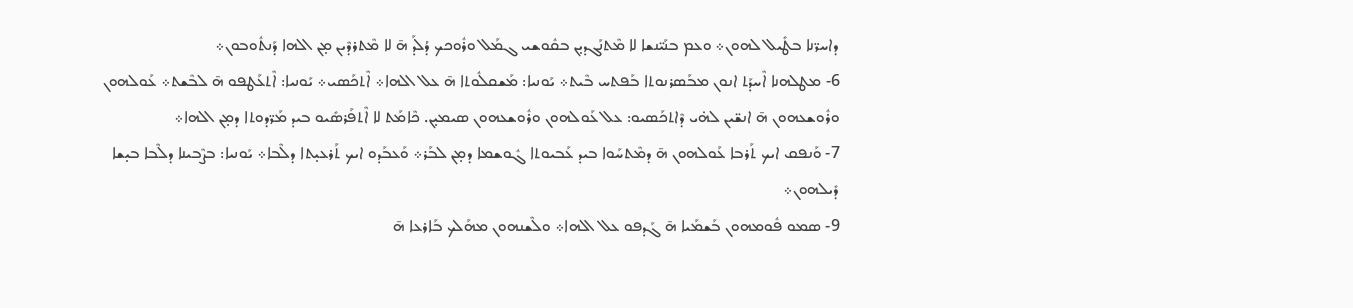ܕܐܚܪ̈ܢܐ ܒܛܺܝܠ ܠܗܘܢ܀ ܘܥܡ ܒܢܰܝ̈ܢܫܐ ܠܐ ܡܶܬܢܰܓܕܝ̣ܢ ܒܩܽܘܫܝ ܓܡܰܠ ܘܪܽܘܟܟ ܕܳܠܰܕ ܗ̄ ܠܐ ܡܶܬܪܕܶܝܢ ܡ̣ܢ ܐܠܗܐ ܕܰܢܬܽܘܒܘܢ܀
6- ܡܛܠܗܢܐ ܐܶܚܕܰܬ ܐܢܘܢ ܡܒܰܣܪܢܘܬܐ ܒܰܦܬܚ ܒܶܝܬ܀ ܝܰܘܢܝܐ: ܡܰܫܩܠܽܘܬܐ ܗ̄ ܥܠ ܐܠܗܐ܀ ܐܶܬܟܰܣܝ܀ ܝܰܘܢܝܐ: ܐܶܬܥܰܛܦܘ ܗ̄ ܠܒܶܫܬ܀ ܥܰܘܠܗܘܢ ܘܪܽܘܫܥܗܘܢ ܗ̄ ܐܢܫ̈ܝܢ ܠܗ̇ܝ ܕܶܐܬܟܰܣܝܘ: ܥܠ ܥܰܘܠܗܘܢ ܘܪܽܘܫܥܗܘܢ ܣܝܡܝ̣ܢ. ܟܶܐܡܰܬ ܠܐ ܐܶܬܦܰܪܣܺܝܘ ܒܝܕ ܡܰܪ̈ܕܘܬܐ ܕܡ̣ܢ ܐܠܗܐ܀
7- ܘܰܢܦܩ ܐܝܟ ܬܰܪܒܐ ܥܰܘܠܗܘܢ ܗ̄ ܕܡܶܬܚܰܘܐ ܒܝܕ ܥܰܒܝܘܬܐ ܓܽܘܫܡܐ ܕܡ̣ܢ ܠܒܰܪ܀ ܘܰܥܒܰܕܘ ܐܝܟ ܬܰܪܥܝ̣ܬܐ ܕܠܶܒܐ܀ ܝܰܘܢܝܐ: ܒܨܶܒܝܢܐ ܕܠܶܒܐ ܒܝ̣ܫܐ ܕܺܝܠܗܘܢ܀
9- ܣܡܘ ܦܽܘܡܗܘܢ ܒܰܫܡܰܝܐ ܗ̄ ܓܰܕܦܘ ܥܠ ܐܠܗܐ܀ ܘܠܶܫܢܗܘܢ ܡܗܰܠܟ ܒܰܐܪܥܐ ܗ̄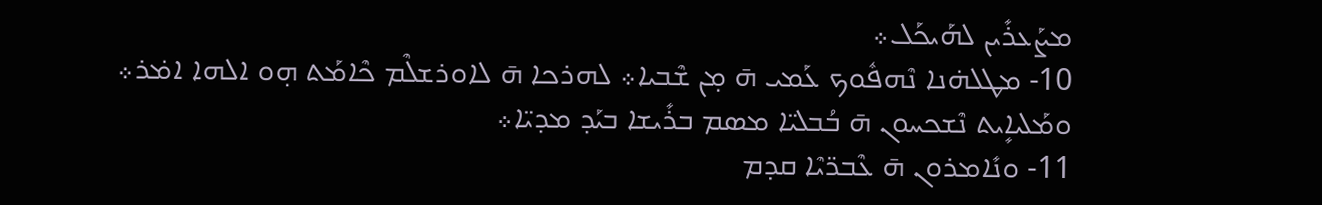ܡܨܰܥܪܺܝܢ ܠܗܰܝܟܰܠ܀
10- ܡܛܠܗ̇ܢܐ ܢܶܗܦܽܘܟ ܥܰܡܝ ܗ̄ ܡ̣ܢ ܫܶܒܝܐ܀ ܠܗܪܟܐ ܗ̄ ܠܐܘܪܫܠܶܡ ܟܶܐܡܰܬ ܗ̣ܘ ܐܠܗܐ ܐܡ̇ܪ܀ ܘܡܰܠܝܐܻܝܬ ܢܶܫܟܚܘܢ ܗ̄ ܒܳܒܠܝ̈ܐ ܡܣܡ ܒܪܺܝܫܐ ܒܝܰܕ ܡܕܝ̈ܐ܀
11- ܘܢܺܐܡܪܘܢ ܗ̄ ܥܶܒܪ̈ܝܶܐ ܩܕܡ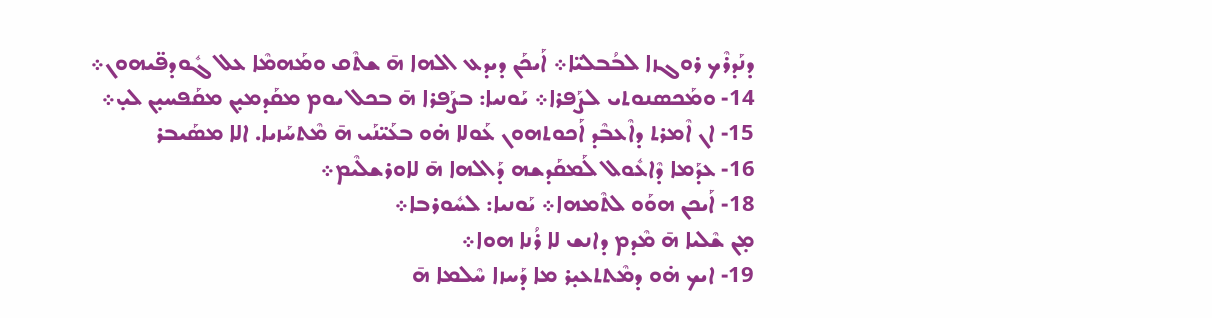ܕܢܰܕܪܶܟ ܪܘܓܙܐ ܠܒܳܒܠܝ̈ܐ܀ ܐܰܝܟܰܢ ܕܝܕܥ ܐܠܗܐ ܗ̄ ܫܬܶܩ ܘܡܰܗܡܶܐ ܥܠ ܓܽܘܕܦ̈ܝܗܘܢ܀
14- ܘܡܰܟܣܢܘܬܝ ܠܨܰܦܪܐ܀ ܝܰܘܢܝܐ: ܒܨܰܦܪܐ ܗ̄ ܒܟܠ ܝܘܡ ܡܩܰܕܡܝ̣ܢ ܡܩܰܦܚܝ̣ܢ ܠܝ̣܀
15- ܐܢ ܐܶܡܪܬ ܕܐܶܥܒܶܕ ܐܰܟܘܬܗܘܢ ܥܰܘܠܐ ܗ̇ܘ ܒܥܰܝ̈ܢܰܝ ܗ̄ ܡܶܬܚܰܙܝܐ. ܐܠܐ ܡܣܰܝܒܪ
16- ܥܕܰܡܐ ܕܶܐܥܽܘܠ ܠܰܡܩܰܕܫܗ ܕܰܐܠܗܐ ܗ̄ ܠܐܘܪܫܠܶܝܡ܀
18- ܐܰܝܟܢ ܗܘܰܘ ܠܬܶܡܗܐ܀ ܝܰܘܢܝܐ: ܠܚܽܘܪܒܐ܀
ܡ̣ܢ ܫܶܠܝܐ ܗ̄ ܡܶܕܡ ܕܐܢܫ ܠܐ ܪܳܢܐ ܗܘܐ܀
19- ܐܝܟ ܗ̇ܘ ܕܡܶܬܬܥܝ̣ܪ ܡܐ ܕܰܚܙܐ ܚܶܠܡܐ ܗ̄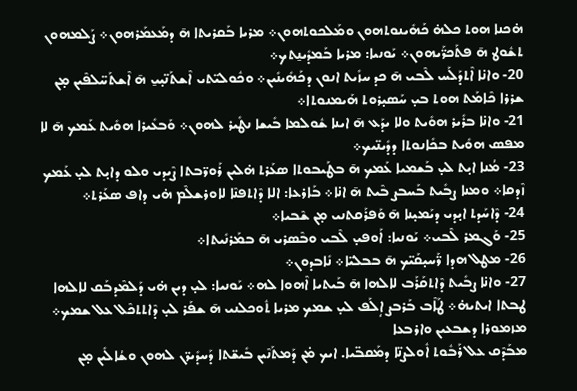ܗ̇ܟܢܐ ܗܘܬ ܟܠܗ̇ ܟܰܗܺܝܢܘܬܗܘܢ ܘܡܰܠܟܘܬܗܘܢ܀ ܡܪܝܐ ܒܰܩܪܝܬܐ ܗ̄ ܕܡܰܥܡܰܪܗܘܢ܀ ܨܰܠܡܗܘܢ ܬܫܽܘܛ ܗ̄ ܦܬܰܟܪ̈ܰܝܗܘܢ܀ ܝܰܘܢܝܐ: ܡܪܝܐ ܒܰܡܕܺܝܢ̱ܬܟ܀
20- ܘܐܢ̇ܐ ܐܶܬܕܰܠܰܚ ܠܶܒܝ ܗ̄ ܟܕ ܚܙܺܝܬ ܐܢܘܢ ܕܟܰܗܺܝܢܺܝܢ܀ ܘܟܽܘܠܝ̈ܬܝ ܐܶܫܬܰܢ̈ܝ̣ܝ̱ ܗ̄ ܐܶܫܬܰܚ̈ܠܦܶܝܢ ܡ̣ܢ ܫܪܪܐ ܟܶܐܡܰܬ ܗܘܬ ܒܝ̣ ܚܰܣܝ̣ܪܘܬ ܗܰܝܡܢܘܬܐ܀
21- ܘܐܢ̇ܐ ܒܪܺܝܪ ܗܘܺܝܬ ܘܠܐ ܝܕܰܥ ܗ̄ ܐܝܢܐ ܫܽܘܠܡܐ ܒܺܝܫܐ ܢܛܺܝܪ ܠܗܘܢ܀ ܘܰܒܥܺܝܪܐ ܗܘܺܝܬ ܥܰܡܟ ܗ̄ ܠܐ ܡܦܣ ܗܘܺܝܬ ܒܟܺܐܢܘܬܐ ܕܕܺܝܢ̈ܝܟ܀
23- ܡܳܢܐ ܐܝ̣ܬ ܠܝ̣ ܒܰܫܡܝܐ ܥܰܡܟ ܗ̄ ܒܛܰܝܒܘܬܐ ܣܥܰܪܬ ܗ̇ܠܝܢ ܪܰܘܪ̈ܒܬܐ ܨܶܝܕܝ ܘܠܘ ܕܐܝ̣ܬ ܠܝ̣ ܥܰܡܟ ܙܶܕܩܐ܀ ܘܡܢܐ ܨܒܺܝܬ ܒܰܚܒܨ ܒܶܝܬ ܗ̄ ܐܢ̇ܐ܀ ܒܰܐܪܥܐ: ܐܠܐ ܕܶܐܬܦܢܶܐ ܠܐܘܪܫܠܶܡ ܗ̇ܝ ܕܐܦ ܣܥܰܪܬ܀
24- ܕܶܐܚܰܕܬ ܐܝ̣ܕܝ ܕܝܰܡܝ̣ܢܐ ܗ̄ ܘܰܦܪܰܩܬܢܝ ܡ̣ܢ ܫܶܒܝܐ܀
25- ܘܰܓܡܪ ܠܶܒܝ܀ ܝܰܘܢܝܐ: ܐܰܘܦܝ̣ ܠܶܒܝ ܘܒܶܣܪܝ ܗ̄ ܒܡܰܪܢܺܝܬܐ܀
26- ܡܛܠ ܗܕܐ ܪ̈ܰܚܝ̣ܩܰܝ̈ܟ ܗ̄ ܒܒܠܝ̈ܐ܀ ܢܺܐܒܕܘܢ܀
27- ܘܐܢ̇ܐ ܨܒܺܝܬ ܕܶܐܬܩܰܪܰܒ ܠܐܠܗܐ ܗ̄ ܒܰܝܬܝܐ ܐܶܗܘܐ ܠܗ܀ ܝܰܘܢܝܐ: ܠܝ̣ ܕܝܢ ܗ̇ܝ ܕܰܠܡܶܕܒܰܩ ܠܐܠܗܐ ܛܒܬܐ ܐܝܬܝܗ̇܀ ܛܰܐܶܒ ܒܰܪܒܨ ܐܴܠܰܦ ܠܝ̣ ܫܡܟ ܡܪܝܐ ܬܽܘܟܠܢܝ ܗ̄ ܫܦܰܪ ܠܝ̣ ܕܶܐܬܬܟܶܠ ܥܠ ܫܡܟ܀
ܡܙܡܘܪܐ ܕܫܒܥܝܢ ܘܐܪܒܥܐ
ܡܒܰܕܶܩ ܥܠ ܪܰܒܽܘܬ ܐܽܘܠܨܢ̈ܐ ܕܡܰܩܒ̈ܝܐ. ܐܝܟ ܡ̇ܢ ܕܰܡܬܰܢܶܝܢ ܒܺܝܫ̈ܬܐ ܕܰܚܕܺܝܪ̈ܢ ܠܗܘܢ ܘܫܳܐܠܺܝܢ ܡ̣ܢ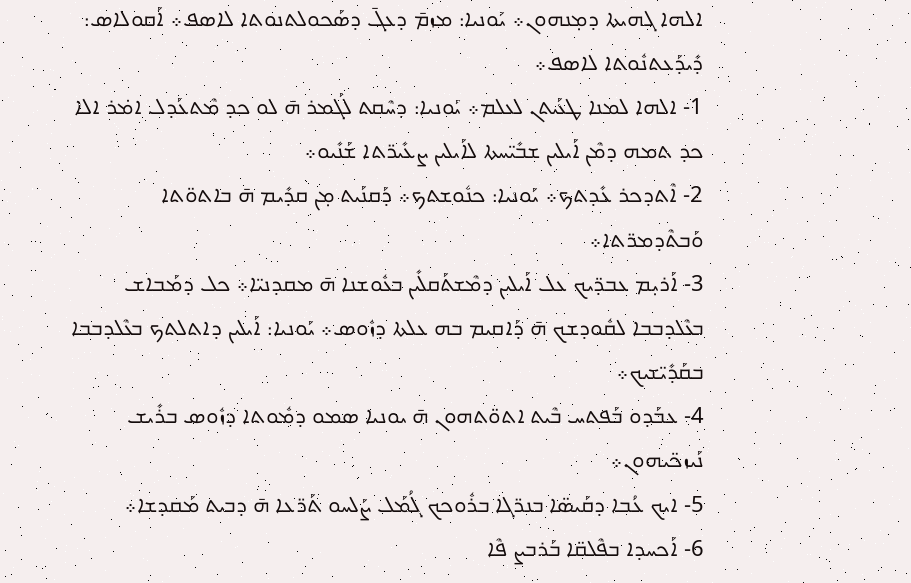ܐܠܗܐ ܓܗܝܬܐ ܕܡ̣ܢܗܘܢ܀ ܝܰܘܢܝܐ: ܡܙܡ̄ ܕܥܓ̄ ܕܣܰܟܘܠܬܢܘܬܐ ܠܐܣܦ܀ ܐܰܩܘܠܐܣ: ܕܺܝܕܰܥܬܢܽܘܬܐ ܠܐܣܦ܀
1- ܐܠܗܐ ܠܡܢܐ ܛܥܰܝܬܢ ܠܥܠܡ܀ ܝܰܘܢܝܐ: ܕܚܶܩܬ ܠܰܓܡܪ ܗ̄ ܠܘ ܟܕ ܡܶܬܥܰܕܠ ܐܡ̇ܪ ܐܠܐ ܟܕ ܬܡܗ ܕܡܶܢ ܐܰܝܠܝܢ ܫܒܺܝ̈ܚܬܐ ܠܐܰܝܠܝܢ ܨܥܺܝܪ̈ܬܐ ܫܰܢܺܝܘ܀
2- ܐܶܬܕܟܪ ܥܺܕܬܟ܀ ܝܰܘܢܝܐ: ܟܢܽܘܫܬܟ܀ ܕܰܩܢܰܝܬ ܡ̣ܢ ܩܕܺܝܡ ܗ̄ ܒܐܬܘ̈ܬܐ ܘܰܒܬܶܕܡܪ̈ܬܐ܀
3- ܐܰܪܝ̣ܡ ܥܒܕ̈ܝܟ ܥܠ ܐܰܝܠܝܢ ܕܡܶܫܬܰܩܠܺܝܢ ܒܥܽܘܫܢܐ ܗ̄ ܡܩܕܢܝ̈ܐ܀ ܟܠ ܕܡܰܒܐܫ ܒܥܶܠܕܒܒܐ ܠܩܽܘܕܫܟ ܗ̄ ܕܰܐܩܝܡ ܒܗ ܥܠܬܐ ܕܙܽܘܣ܀ ܝܰܘܢܝܐ: ܐܰܝܠܝܢ ܕܐܬܠܬܟ ܒܥܶܠܕܒܒܐ ܒܩܰܕܺܝ̈ܫܝܟ܀
4- ܥܒܰܕܘ ܒܰܦܬܚ ܒܶܝܬ ܐܬܘ̈ܬܗܘܢ ܗ̄ ܝܘܢܝܐ ܣܡܘ ܕܡܽܘܬܐ ܕܙܽܘܣ ܒܪܺܝܫ ܢܰܝܙܟ̈ܝܗܘܢ܀
5- ܐܝܟ ܥܳܒܐ ܕܩܰܝܣ̈ܐ ܒܢܪ̈ܓܐ ܒܪܽܘܟܟ ܓܳܡܰܠ ܨܰܠܚܘ ܬܰܪ̈ܥܐ ܗ̄ ܕܒܝܬ ܡܰܩܕܫܐ܀
6- ܐܰܟܚܕܐ ܒܦܶܠܩ̈ܐ ܒܰܪܒܨ ܦܶܐ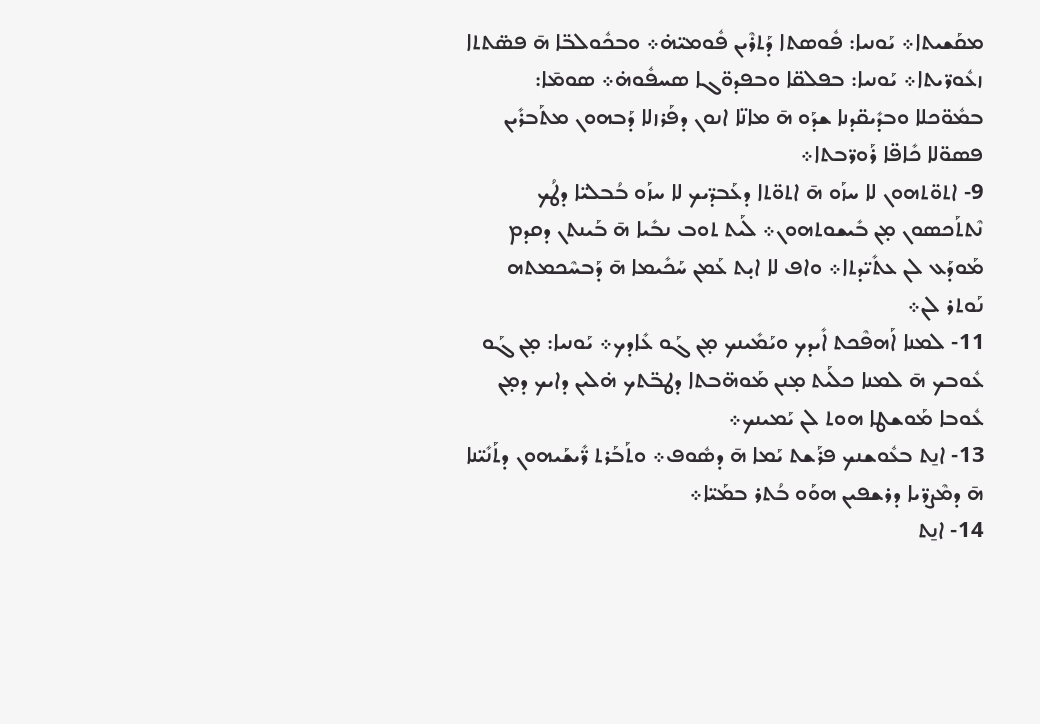ܡܩܰܫܝܬܐ܀ ܝܰܘܢܝܐ: ܦܽܘܣܬܐ ܕܰܬܪܶܝܢ ܦܽܘܡܝ̈ܗ̇܀ ܘܒܟܽܘܠܒ̈ܐ ܗ̄ ܦܣ̈ܬܬܐ ܙܥܽܘܪ̈ܝܬܐ܀ ܝܰܘܢܝܐ: ܒܦܠܩ̈ܐ ܘܒܦܕܘ̈ܓܐ ܣܚܦܽܘܗ̇܀ ܣܘܡ̄ܐ: ܒܡܽܘ̈ܟܠܐ ܘܒܕܺܝܩ̈ܕܢܐ ܫܕܰܘ ܗ̄ ܡܐܢ̈ܐ ܐܢܘܢ ܕܦܰܪܙܠܐ ܕܰܒܗܘܢ ܡܬܰܒܪܺܝܢ ܦܣܘ̈ܠܐ ܟܺܐܦ̈ܐ ܪܰܘܪ̈ܒܬܐ܀
9- ܐܬܘ̈ܬܗܘܢ ܠܐ ܚܙܰܘ ܗ̄ ܐܬܘ̈ܬܐ ܕܥܰܒܕ̈ܝܟ ܠܐ ܚܙܰܘ ܒܳܒܠܝ̈ܐ ܕܛܳܟ ܢܶܬܬܰܟܣܘܢ ܡ̣ܢ ܒܺܝܫܘܬܗܘܢ܀ ܠܰܝܬ ܬܘܒ ܢܒܺܝܐ ܗ̄ ܒܰܝܢܬܢ ܕܩܕܡ ܡܰܘܕܰܥ ܠܢ ܥܬܺܝ̈ܕܬܐ܀ ܘܐܦ ܠܐ ܐܝ̣ܬ ܥܰܡܢ ܚܰܟܺܝܡܐ ܗ̄ ܕܰܒܚܶܟܡܬܗ ܢܰܘܬܪ ܠܢ܀
11- ܠܡܢܐ ܐܰܗܦܶܟܬ ܐܺܝܕܟ ܘܝܰܡܺܝܢܟ ܡ̣ܢ ܓܰܘ ܥܺܐܕܟ܀ ܝܰܘܢܝܐ: ܡ̣ܢ ܓܰܘ ܥܽܘܒܟ ܗ̄ ܠܡܢܐ ܟܠܰܝܬ ܡ̣ܢܢ ܡܰܘܗ̈ܒܬܐ ܕܛܒ̈ܬܟ ܗ̇ܠܝܢ ܕܐܝܟ ܕܡ̣ܢ ܥܽܘܒܐ ܡܰܘܫܛܐ ܗܘܬ ܠܢ ܝܰܡܝܢܟ܀
13- ܐܢ̱ܬ ܒܥܽܘܫܢܟ ܦܪܰܫܬ ܝܰܡܐ ܗ̄ ܕܣܽܘܦ܀ ܘܬܰܒܰܪܬ ܪ̈ܺܝܫܰܝܗܘܢ ܕܬܰܢܺܝ̈ܢܐ ܗ̄ ܕܡܶܨܪ̈ܝܐ ܕܪܫܦܝܢ ܗܘܰܘ ܒܳܬܪ ܒܡܰܝ̈ܐ܀
14- ܐܢ̱ܬ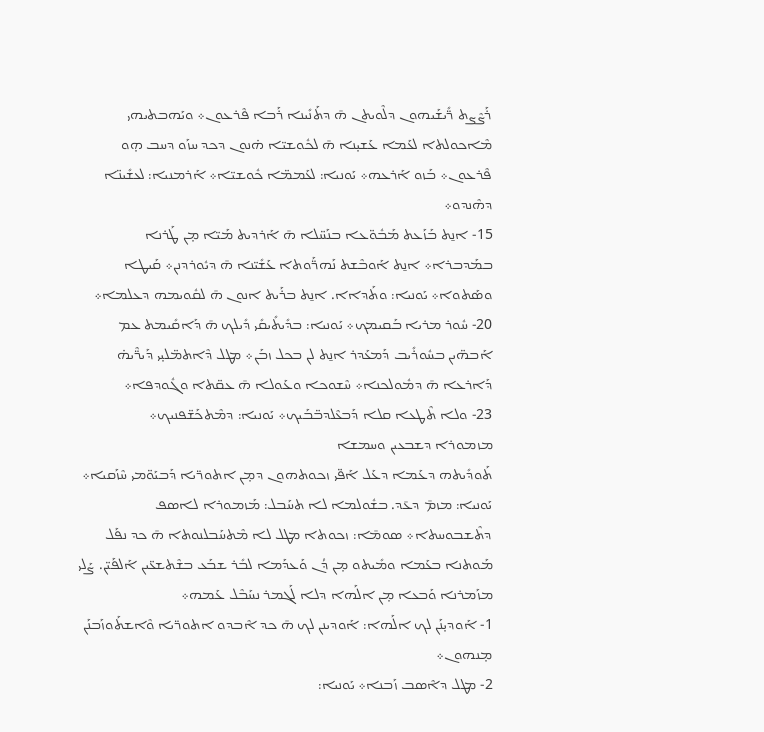ܪܰܨܶܨܬ ܪ̈ܺܝܫܰܝܗܘܢ ܕܠܶܘܝܬܢ ܗ̄ ܕܬܰܢܺܝܢܐ ܪܰܒܐ ܦܶܪܥܘܢ܀ ܘܝܰܗܒܬܝܗܝ ܡܶܐܟܘܠܬܐ ܠܥܰܡܐ ܥܰܫܝ̣ܢܐ ܗ̄ ܠܟܽܘܫܝ̈ܐ ܗ̇ܢܘܢ ܕܟܕ ܚܙܰܘ ܕܚܒ ܗ̣ܘ ܦܶܪܥܘܢ܀ ܒܰܙܘ ܐܰܪܥܗ܀ ܝܰܘܢܝܐ: ܠܥܰܡܡ̈ܐ ܟܽܘܫܝ̈ܐ܀ ܐܰܪܡܢܝܐ: ܠܥܫܺܝܢ̈ܐ ܕܗܶܢܕܘ܀
15- ܐܢ̱ܬ ܒܰܙܰܥܬ ܡܰܒܽܘ̈ܥܐ ܒܢܰܚ̈ܠܐ ܗ̄ ܐܰܪܕܝܬ ܡܰܝ̈ܐ ܡ̣ܢ ܛܰܪܢܐ ܒܡܰܕܒܪܐ܀ ܐܢ̱ܬ ܐܰܘܒܶܫܬ ܢܰܗܪ̈ܰܘܬܐ ܥܰܫܺܝ̈ܢܐ ܗ̄ ܕܝܽܘܪܕܢܢ܀ ܩܰܝܛܐ ܘܣܰܬܘܐ܀ ܝܰܘܢܝܐ: ܘܬܰܕܐܐ. ܐܢ̱ܬ ܒܪܰܝܬ ܐܢܘܢ ܗ̄ ܠܩܽܘܝܡܗ ܕܥܠܡܐ܀
20- ܚܽܘܪ ܡܪܝܐ ܒܰܩܝܡܟ܀ ܝܰܘܢܝܐ: ܒܕܺܝܬܺܝܩܺܝ ܕܺܝܠܟ ܗ̄ ܕܰܐܩܺܝܡܬ ܥܡ ܐܰܒܗ̈ܝܢ ܒܚܽܘܪܺܝܒ ܕܰܡܥܰܕܪ ܐܢ̱ܬ ܠܢ ܒܟܠ ܙܒܰܢ܀ ܡܛܠ ܕܶܐܬܡ̈ܠܝ̣ܝ ܕܰܝܪ̈ܶܝܗ̇ ܕܰܐܪܥܐ ܗ̄ ܕܡܽܘܠܟܢܐ܀ ܚܶܫܘܟܐ ܘܥܰܘܠܐ ܗ̄ ܥܩ̈ܬܐ ܘܓܽܘܕܦܐ܀
23- ܘܠܐ ܬܶܛܥܐ ܩܠܐ ܕܰܒܥܶܠܕܒ̈ܒܰܝܟ܀ ܝܰܘܢܝܐ: ܕܡܶܬܟܰܫ̈ܦܢܝܟ܀
ܡܙܡܘܪܐ ܕܫܒܥܝܢ ܘܚܡܫܐ
ܬܰܘܕܺܝܬܗ ܕܥܰܡܐ ܕܥܰܠ ܐܰܦ̈ܝ ܙܟܘܬܗܘܢ ܕܡ̣ܢ ܐܬܘܪ̈ܝܐ ܕܰܒܝܰܘ̈ܡܝ ܚܶܙܰܩܝܐ܀ ܝܰܘܢܝܐ: ܡܙܡ̄ ܕܥ̄ܕ. ܒܫܽܘܠܡܐ ܠܐ ܬܚܰܒܠ: ܡܰܙܡܘܪܐ ܠܐܣܦ ܕܬܶܫܒܘܚܬܐ܀ ܣܘܡ̄ܐ: ܙܟܘܬܐ ܡܛܠ ܠܐ ܡܶܬܚܰܒܠܢܘܬܐ ܗ̄ ܟܕ ܢܦܰܠ ܡܰܘܬܢܐ ܒܥܰܡܐ ܘܡܺܝܬܘ ܡ̣ܢ ܕܳܢ ܘܰܥܕܰܡܐ ܠܒܺܪ ܫܒܰܥ ܒܫܶܬܫܥ̈ܝܢ ܐܰܠܦܰܝ̈ܢ. ܨܰܠܝ ܡܙܰܡܪܢܐ ܘܰܒܥܐ ܡ̣ܢ ܐܠܰܗܐ ܕܠܐ ܠܰܓܡܪ ܢܚܰܒܶܠ ܥܰܡܗ܀
1- ܐܰܘܕܝ̣ܢܰܢ ܠܟ ܐܠܰܗܐ: ܐܰܘܕܝܢܢ ܠܟ ܗ̄ ܟܕ ܐܶܒܕܘ ܐܬܘܪ̈ܝܐ ܘܶܐܫܬܰܘܙܰܒܢܰܢ ܡ̣ܢܗܘܢ܀
2- ܡܛܠ ܕܐܶܣܒ ܙܰܒܢܐ܀ ܝܰܘܢܝܐ: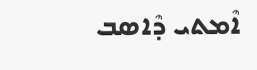ܐܶܡܬܝ ܕܶܐܣܒ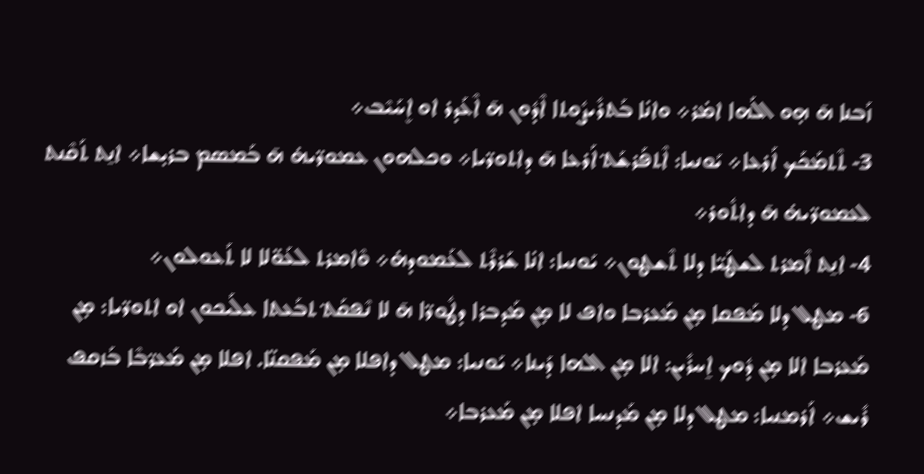ܙܰܒܢܐ ܗ̄ ܗ̣ܘ ܐܠܰܗܐ ܐܡ̇ܪ܀ ܘܐܢ̇ܐ ܒܰܬܪܺܝܨܽܘܬܐ ܐܶܕܽܘܢ ܗ̄ ܐܶܥܰܕܪ ܐܘ ܐܷܚܰܝܶܒ܀
3- ܬܶܬܡܰܟܰܟ ܐܰܪܥܐ܀ ܝܰܘܢܝܐ: ܐܶܬܦܰܪܫܰܬ݀ ܐܰܪܥܐ ܗ̄ ܕܐܬܘܪ̈ܝܐ܀ ܘܟܠܗܘܢ ܥܡܘܪ̈ܝܗ̇ ܗ̄ ܒܰܡܣܡ ܒܪܝ̣ܫܐ܀ ܐܢ̱ܬ ܬܰܩܶܢܬ ܠܥܡܘܪ̈ܝܗ̇ ܗ̄ ܕܐܬܽܘܪ܀
4- ܐܢ̱ܬ ܐܶܡܪܬ ܠܫܛܰܝ̈ܐ ܕܠܐ ܬܶܫܛܘܢ܀ ܝܰܘܢܝܐ: ܐܢ̇ܐ ܫܰܪܪܶܬ ܠܥܰܡܘܕܗ̇܀ ܘܶܐܡܪܬ ܠܥܰܘ̈ܠܐ ܠܐ ܬܰܥܘܠܘܢ܀
6- ܡܛܠ ܕܠܐ ܡܰܦܩܐ ܡ̣ܢ ܡܰܥܪܒܐ ܘܐܦ ܠܐ ܡ̣ܢ ܡܰܕܒܪܐ ܕܛܽܘܪ̈ܐ ܗ̄ ܠܐ ܢܶܦܩܰܬ݀ ܬܒܰܥܬܐ ܥܠܰܝܟܘܢ ܐܘ ܐܬܘܪ̈ܝܐ: ܡ̣ܢ ܡܰܥܪܒܐ ܐܠܐ ܡ̣ܢ ܕܽܘܟ ܐ̱ܚܪܺܝܢ: ܐܠܐ ܡ̣ܢ ܐܠܗܐ ܕܰܝܢܐ܀ ܝܰܘܢܝܐ: ܡܛܠ ܕܐܦܠܐ ܡ̣ܢ ܡܰܦܩܢ̈ܐ. ܐܦܠܐ ܡ̣ܢ ܡܰܥܪ̈ܒܶܐ ܒܰܙܩܦ ܪܺܝܫ܀ ܐܰܪܡܢܝܐ: ܡܛܠ ܕܠܐ ܡ̣ܢ ܡܰܕܢܚܐ ܐܦܠܐ ܡ̣ܢ ܡܰܥܪܒܐ܀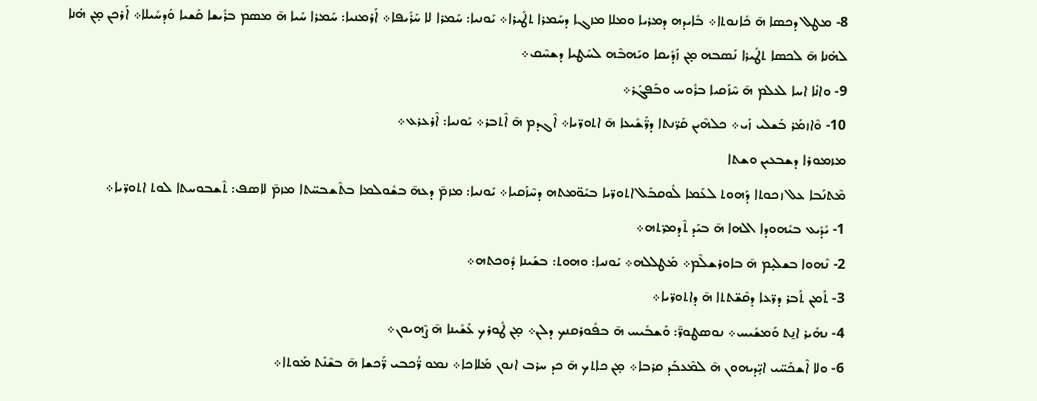8- ܡܛܠ ܕܟܣܐ ܗ̄ ܟܺܐܢܘܬܐ܀ ܒܺܐܝܕܗ ܕܡܪܝܐ ܘܡܠܐ ܡܙܓܐ ܕܚܰܡܪܐ ܬܛܺܝܪܐ܀ ܝܰܘܢܝܐ: ܚܰܡܪܐ ܠܐ ܚܰܪܺܝܦܐ܀ ܐܰܪܡܢܝܐ: ܚܰܡܪܐ ܚܰܝܐ ܗ̄ ܡܣܡ ܒܪܺܝܫܐ ܩܰܫܝܐ ܘܰܕܚܺܝܠܐ܀ ܐܰܪܟܢ ܡ̣ܢ ܗ̇ܢܐ ܠܗ̇ܢܐ ܗ̄ ܠܟܣܐ ܬܛܺܝܪܐ ܢܰܣܒܗ ܡ̣ܢ ܙܰܕܺܝܩܐ ܘܝܰܗܒܶܗ ܠܚܰܛܝܐ ܕܫܚܶܩ܀
9- ܘܐܢ̇ܐ ܐܚܐ ܠܥܠܡ ܗ̄ ܚܶܙܰܩܝܐ ܒܪܽܘܚ ܘܒܰܦܓܰܪ܀
10- ܘܶܐܙܡܰܪ ܒܰܫܠܝ ܙܰܝ܀ ܟܠܗܶܝܢ ܩܰܪ̈ܢܬܐ ܕܪ̈ܰܫܺܝܥܐ ܗ̄ ܐܬܘܪ̈ܝܐ܀ ܐܶܓܕܡ ܗ̄ ܐܶܬܒܪ܀ ܝܰܘܢܝܐ: ܐܶܪܥܪܥ܀
ܡܙܡܘܪܐ ܕܫܒܥܝܢ ܘܫܬܐ
ܡܶܬܢܰܒܐ ܥܠ ܙܟܘܬܐ ܕܰܗܘܬ ܠܥܰܡܐ ܠܽܘܩܒܰܠ ܐܬܘܪ̈ܝܐ ܒܝܰܘ̈ܡܬܗ ܕܚܶܙܰܩܝܐ܀ ܝܰܘܢܝܐ: ܡܙܡ̄ ܕܥܗ̄ ܒܫܽܘܠܡܐ ܒܬܶܫܒܚ̈ܬܐ ܡܙܡ̄ ܠܐܣܦ: ܬܶܫܒܘܚܬܐ ܠܘܬ ܐܬܘܪ̈ܝܐ܀
1- ܝܺܕܺܝܥ ܒܝܺܗܘܕܐ ܐܠܗܐ ܗ̄ ܒܝܰܕ ܬܶܕܡܪ̈ܬܗ܀
2- ܢܶܗܘܐ ܒܫܠܝ̣ܡ ܗ̄ ܒܐܘܪܫܠܶܡ܀ ܡܰܛܠܠܗ܀ ܝܰܘܢܝܐ: ܘܗܘܬ: ܒܫܰܝܢܐ ܕܽܘܟܬܗ܀
3- ܬܰܡܢ ܬܰܒܪ ܕܪ̈ܥܐ ܕܩܶܫ̈ܬܬܐ ܗ̄ ܕܐܬܘܪ̈ܝܐ܀
4- ܢܗܺܝܪ ܐܢ̱ܬ ܘܰܡܫܺܝܚ܀ ܢܘܣܛܘܪ̈̄: ܘܰܫܒܺܝܚ ܗ̄ ܒܦܽܘܪܩܢܟ ܕܠܢ܀ ܡ̣ܢ ܛܽܘܪܟ ܥܰܫܺܝܢܐ ܗ̄ ܨܶܗܝܘܢ܀
6- ܘܠܐ ܐܶܫܟܰܚ̈ܝ ܐܝ̣̈ܕܝܗܘܢ ܗ̄ ܠܡܶܥܒܰܕ ܩܪܒܐ܀ ܡ̣ܢ ܟܐܬܟ ܗ̄ ܟܕ ܚܪܒ ܐܢܘܢ ܡܰܠܐܟܐ܀ ܢܡܘ ܪ̈ܳܟܒܝ ܪ̈ܰܟܫܐ ܗ̄ ܒܫܶܢܰܬ ܡܰܘܬܐ܀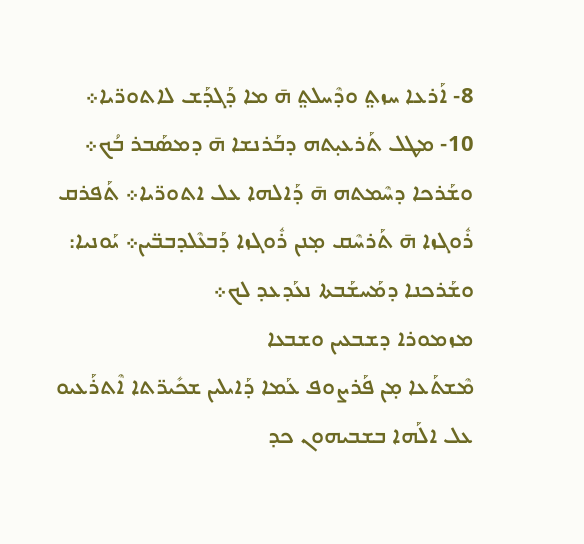8- ܐܰܪܥܐ ܚܙܬ݀ ܘܕܶܚܠܬ݀ ܗ̄ ܡܐ ܕܰܓܕܰܫ ܠܐܬܘܪ̈ܝܐ܀
10- ܡܛܠ ܬܰܪܥܝ̣ܬܗ ܕܒܰܪܢܫܐ ܗ̄ ܕܡܣܰܒܪ ܒܳܟ܀ ܘܫܰܪܟܐ ܕܚܶܡܬܗ ܗ̄ ܕܰܐܠܗܐ ܥܠ ܐܬܘܪ̈ܝܐ܀ ܬܰܦܪܩ ܪܽܘܓܙܐ ܗ̄ ܬܰܪܚܶܩ ܡ̣ܢܢ ܪܽܘܓܙܐ ܕܰܒܥܶܠܕܒܒ̈ܝܢ܀ ܝܰܘܢܝܐ: ܘܫܰܪܟܢܐ ܕܡܰܚܫܰܒܬܐ ܢܥܰܕܥܕ ܠܟ܀
ܡܙܡܘܪܐ ܕܫܒܥܝܢ ܘܫܒܥܐ
ܡܶܫܬܰܥܐ ܡ̣ܢ ܦܰܪܨܘܦ ܥܰܡܐ ܕܰܐܝܠܝܢ ܫܟܺܝܪ̈ܬܐ ܐܶܬܪܰܥܝܘ ܥܠ ܐܠܰܗܐ ܒܫܒܝܗܘܢ ܟܕ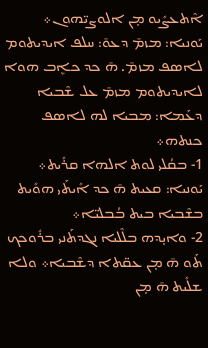ܐܶܬܥܨܺܝܘ ܡ̣ܢ ܐܠܘܨܝ̈ܗܘܢ܀ ܝܰܘܢܝܐ: ܡܙܡ̄ ܕܥܘ̄: ܚܠܦ ܐܝܕܝܬܘܡ ܠܐܣܦ ܡܙܡ̄. ܗ̄ ܟܕ ܟܐܷܒ ܗܘܐ ܠܐܝܕܝܬܘܡ ܡܙܡ̄ ܥܠ ܫܶܒܝܐ ܕܥܰܡܐ: ܡܒܝܐ ܠܗ ܠܐܣܦ ܟܢܬܗ܀
1- ܒܩܳܠܝ ܠܘܬ ܐܠܗܐ ܩܪܺܝܬ܀ ܝܰܘܢܝܐ: ܩܥܝܬ ܗ̄ ܟܕ ܐܺܝܬܰܝ ܗܘܺܝܬ ܒܫܶܒܝܐ ܒܝܬ ܒܳܒܠܝ̈ܐ܀
2- ܘܐܝ̣ܕܗ ܒܠܶܠܝܐ ܢܓܕܬܰܢܝ ܒܪܽܘܟܟ ܬܰܘ ܗ̄ ܡ̣ܢ ܥܩ̈ܬܐ ܕܫܶܒܝܐ܀ ܘܠܐ ܫܠܺܝܬ ܗ̄ ܡ̣ܢ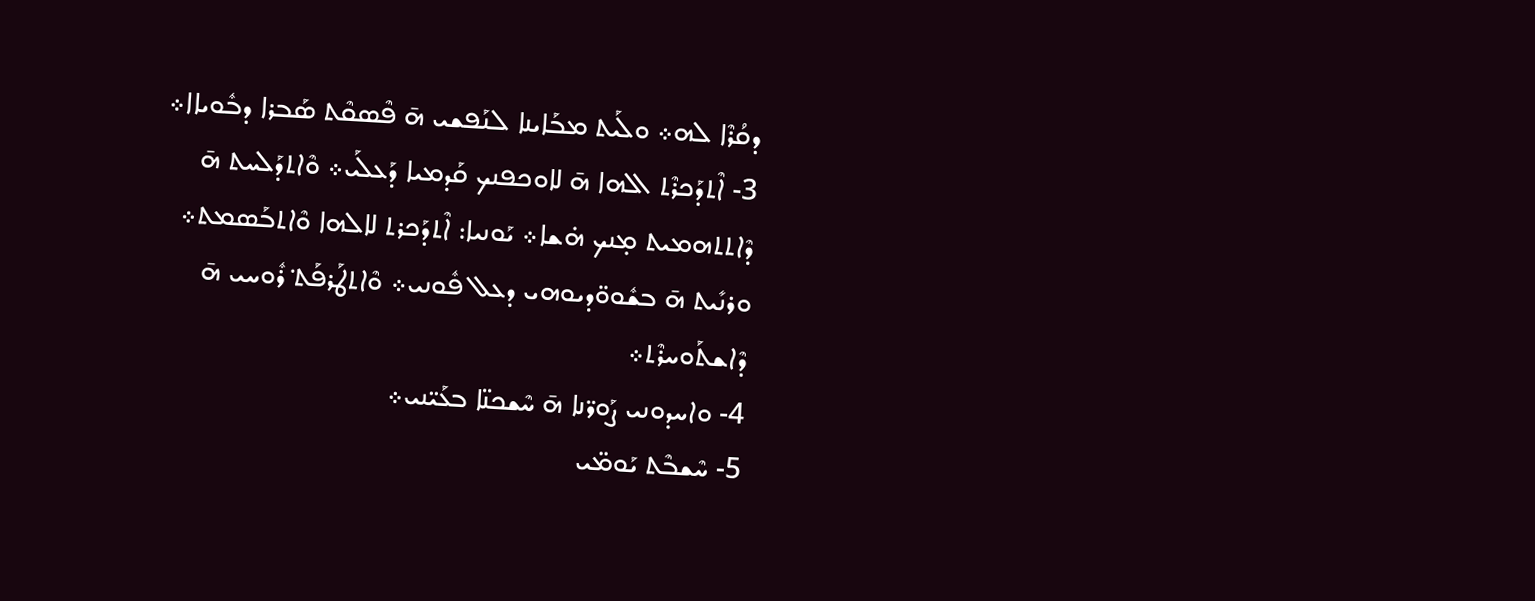ܕܩܳܪܶܐ ܠܗ܀ ܘܠܰܝܬ ܡܒܰܐܝܢܐ ܠܢܰܦܫܝ ܗ̄ ܦܶܣܩܶܬ ܣܰܒܪܐ ܕܒܽܘܝܐܐ܀
3- ܐܶܬܕܰܟܪܶܬ ܐܠܗܐ ܗ̄ ܠܐܘܟܦܢܟ ܩܰܕܡܝܐ ܕܰܥܠܰܝ܀ ܘܶܐܬܕܰܠܚܬ ܗ̄ ܕܶܐܬܬܗܡܝܬ ܡ̣ܢܟ ܗ̇ܫܐ܀ ܝܰܘܢܝܐ: ܐܶܬܕܰܟܪܬ ܠܐܠܗܐ ܘܶܐܬܒܰܣܡܬ܀ ܘܪܢܺܝܬ ܗ̄ ܒܫܽܘܘ̈ܕܝܘܗܝ ܕܥܠ ܦܽܘܢܝ܀ ܘܶܐܬܛܰܪܦܰܬ݀ ܪܽܘܚܝ ܗ̄ ܕܶܐܫܬܰܘܚܪܶܬ܀
4- ܘܐܚܕܘܢܝ ܨܰܘܪ̈ܢܐ ܗ̄ ܚܶܫܟܢ̈ܐ ܒܥܰܝ̈ܢܝ܀
5- ܚܶܫܒܶܬ ܝܰܘܡ̈ܝ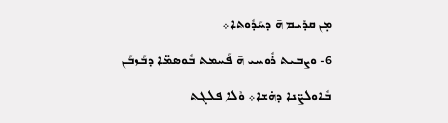ܡ̣ܢ ܩܕܺܝܡ ܗ̄ ܕܚܰܕܽܘܬܐ܀
6- ܘܨܒܝܬ ܪܽܘܚܝ ܗ̄ ܦܰܚܡܬ ܒܽܘܣܡ̈ܐ ܕܒܰܙܒܰܢ ܒܽܐܘܠܨ̈ܢܐ ܕܗ̇ܫܐ܀ ܘܶܠܐ ܦܠܓܬ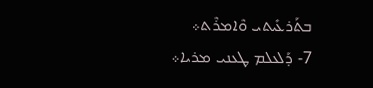ܒܬܰܪܥܺܝܬܝ ܘܶܐܡܪܶܬ܀
7- ܕܰܠܥܠܡ ܛܥܢܝ ܡܪܝܐ܀